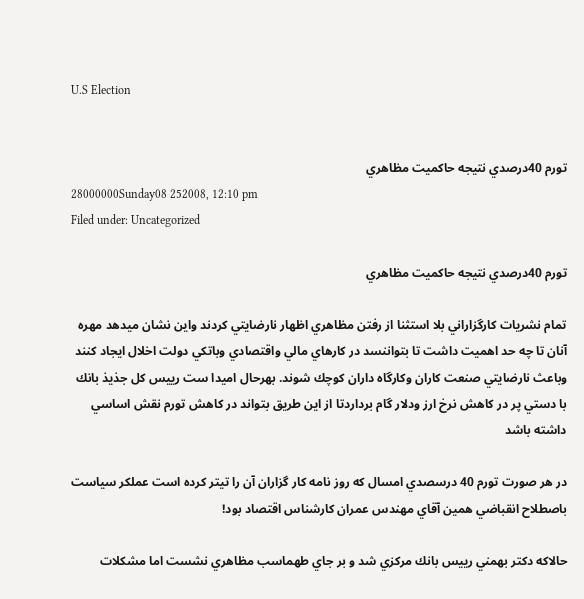U.S Election


تورم 40درصدي نتيجه حاكميت مظاهري
28000000Sunday08 252008, 12:10 pm
Filed under: Uncategorized

تورم 40درصدي نتيجه حاكميت مظاهري

تمام نشريات كارگزاراني بلا استثنا از رفتن مظاهري اظهار نارضايتي كردند واين نشان ميدهد مهره آنان تا چه حد اهميت داشت تا بتواننسد در كارهاي مالي واقتصادي وباتكي دولت اخلال ايجاد كنند وباعث نارضايتي صنعت كاران وكارگاه داران كوچك شوند. بهرحال اميدا ست رييس كل جذيذ بانك با دستي پر در كاهش نرخ ارز ودلار گام برداردتا از اين طريق بتواند در كاهش تورم نقش اساسي داشته باشد

در هر صورت تورم 40 درسصدي امسال كه روز نامه كار گزاران آن را تيتر كرده است عملكر سياست باصطلاح انقباضي همين آقاي مهندس عمران كارشناس اقتصاد بود!

حالاكه دكتر بهمني رييس بانك مركزي شد و بر جاي طهماسب مظاهري نشست اما مشكلات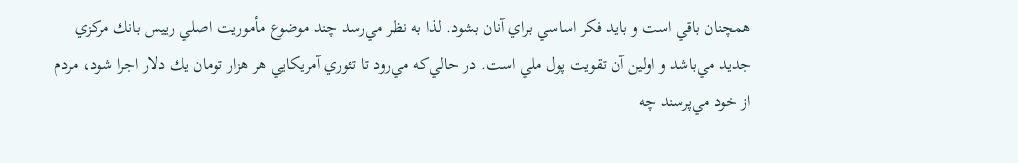همچنان باقي است و بايد فكر اساسي براي آنان بشود. لذا به نظر مي‌رسد چند موضوع مأموريت اصلي رييس بانك مركزي جديد مي‌باشد و اولين آن تقويت پول ملي است. در حالي‌كه مي‌رود تا تئوري آمريكايي هر هزار تومان يك دلار اجرا شود، مردم از خود مي‌پرسند چه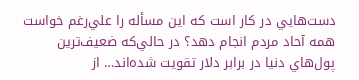دست‌هايي در كار است كه اين مسأله را علي‌رغم خواست همه آحاد مردم انجام دهد؟ در حالي‌كه ضعيف‌ترين پول‌هاي دنيا در برابر دلار تقويت شده‌اند… از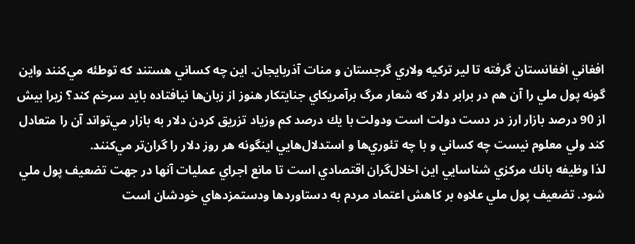افغاني افغانستان گرفته تا لير تركيه ولاري گرجستان و منات آذربايجان. اين چه كساني هستند كه توطئه مي‌كنند واين گونه پول ملي را آن هم در برابر دلار كه شعار مرگ برآمريكاي جنايتكار هنوز از زبان‌ها نيافتاده بايد سرخم كند؟ زيرا بيش از 90 درصد بازار ارز در دست دولت است ودولت با يك درصد كم وزياد تزريق كردن دلار به بازار مي‌تواند آن را متعادل كند ولي معلوم نيست چه كساني و با چه تئوري‌ها و استدلال‌هايي اينگونه هر روز دلار را گران‌تر مي‌كنند.
لذا وظيفه بانك مركزي شناسايي اين اخلال‌گران اقتصادي است تا مانع اجراي عمليات آنها در جهت تضعيف پول ملي شود. تضعيف پول ملي علاوه بر كاهش اعتماد مردم به دستاوردها ودستمزدهاي خودشان است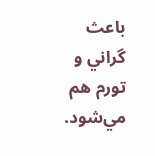باعث گراني و تورم هم مي‌شود.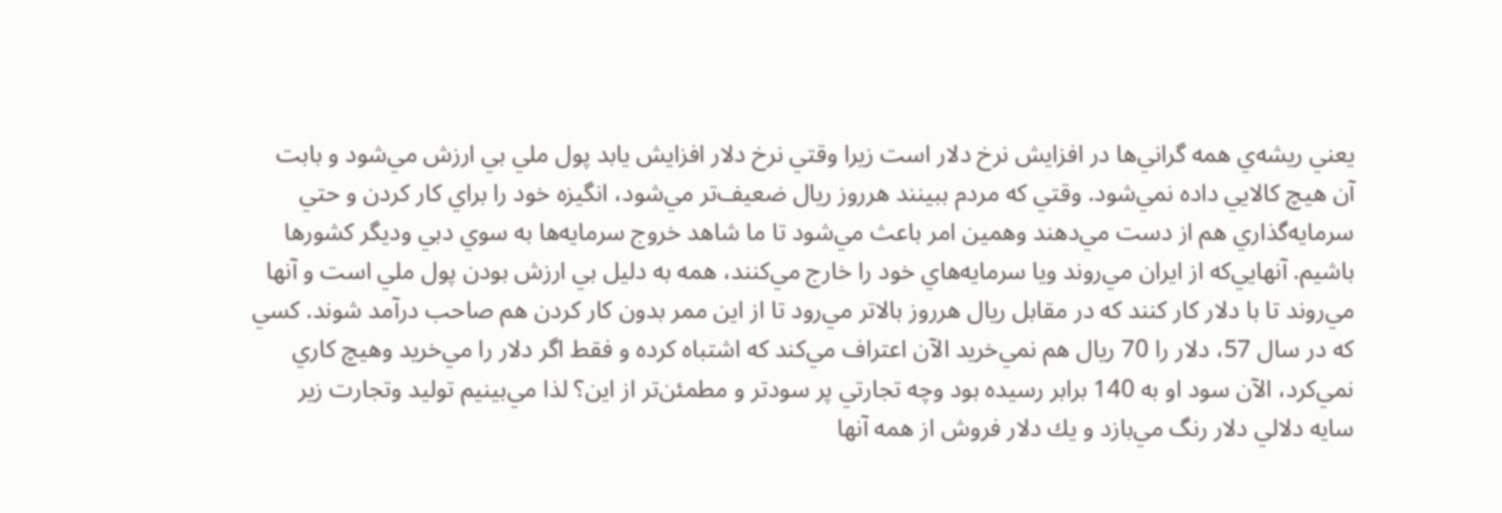يعني ريشه‌ي همه گراني‌ها در افزايش نرخ دلار است زيرا وقتي نرخ دلار افزايش يابد پول ملي بي ارزش مي‌شود و بابت آن هيچ كالايي داده نمي‌شود. وقتي كه مردم ببينند هرروز ريال ضعيف‌تر مي‌شود، انگيزه خود را براي كار كردن و حتي سرمايه‌گذاري هم از دست مي‌دهند وهمين امر باعث مي‌شود تا ما شاهد خروج سرمايه‌ها به سوي دبي وديگر كشورها باشيم. آنهايي‌كه از ايران مي‌روند ويا سرمايه‌هاي خود را خارج مي‌كنند، همه به دليل بي ارزش بودن پول ملي است و آنها مي‌روند تا با دلار كار كنند كه در مقابل ريال هرروز بالاتر مي‌رود تا از اين ممر بدون كار كردن هم صاحب درآمد شوند. كسي كه در سال 57، دلار را 70 ريال هم نمي‌خريد الآن اعتراف مي‌كند كه اشتباه كرده و فقط اگر دلار را مي‌خريد وهيچ كاري نمي‌كرد، الآن سود او به 140 برابر رسيده بود وچه تجارتي پر سودتر و مطمئن‌تر از اين؟ لذا مي‌بينيم توليد وتجارت زير سايه دلالي دلار رنگ مي‌بازد و يك دلار فروش از همه آنها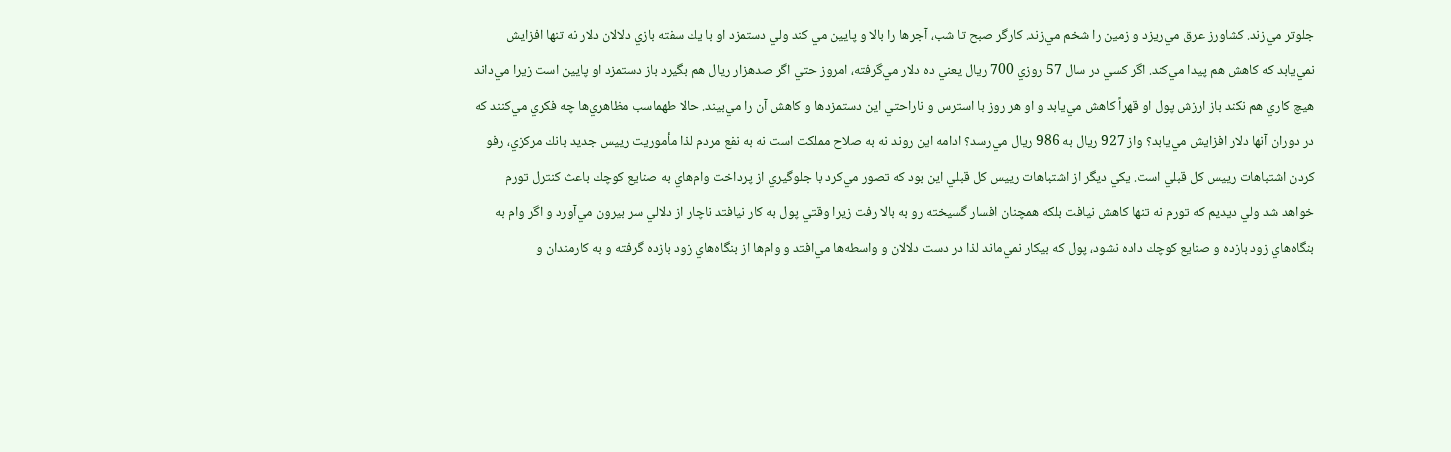جلوتر مي‌زند. كشاورز عرق مي‌ريزد و زمين را شخم مي‌زند. كارگر صبح تا شب، آجرها را بالا و پايين مي كند ولي دستمزد او با يك سفته بازي دلالان دلار نه تنها افزايش نمي‌يابد كه كاهش هم پيدا مي‌كند. اگر كسي در سال 57 روزي 700 ريال يعني ده دلار مي‌گرفته، امروز حتي اگر صدهزار ريال هم بگيرد باز دستمزد او پايين است زيرا مي‌داند هيچ كاري هم نكند باز ارزش پول او قهراً كاهش مي‌يابد و او هر روز با استرس و ناراحتي اين دستمزدها و كاهش آن را مي‌بيند. حالا طهماسب مظاهري‌ها چه فكري مي‌كنند كه در دوران آنها دلار افزايش مي‌يابد؟ واز 927 ريال به 986 ريال مي‌رسد؟ ادامه اين روند نه به صلاح مملكت است نه به نفع مردم لذا مأموريت رييس جديد بانك مركزي، رفو كردن اشتباهات رييس كل قبلي است. يكي ديگر از اشتباهات رييس كل قبلي اين بود كه تصور مي‌كرد با جلوگيري از پرداخت وام‌هاي به صنايع كوچك باعث كنترل تورم خواهد شد ولي ديديم كه تورم نه تنها كاهش نيافت بلكه همچنان افسار گسيخته رو به بالا رفت زيرا وقتي پول به كار نيافتد ناچار از دلالي سر بيرون مي‌آورد و اگر وام به بنگاه‌هاي زود بازده و صنايع كوچك داده نشود، پول كه بيكار نمي‌ماند لذا در دست دلالان و واسطه‌ها مي‌افتد و وام‌ها از بنگاه‌هاي زود بازده گرفته و به كارمندان و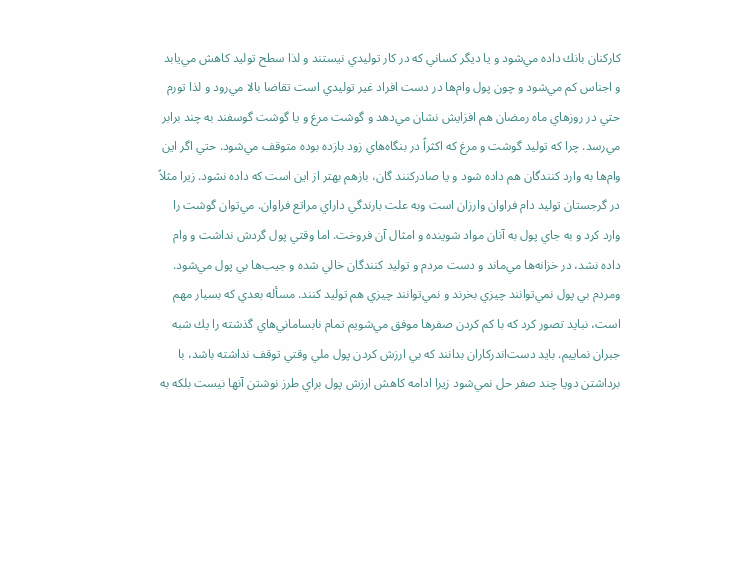كاركنان بانك داده مي‌شود و يا ديگر كساني كه در كار توليدي نيستند و لذا سطح توليد كاهش مي‌يابد و اجناس كم مي‌شود و چون پول وام‌ها در دست افراد غير توليدي است تقاضا بالا مي‌رود و لذا تورم حتي در روزهاي ماه رمضان هم افزايش نشان مي‌دهد و گوشت مرغ و يا گوشت گوسفند به چند برابر مي‌رسد. چرا كه توليد گوشت و مرغ كه اكثراً در بنگاه‌هاي زود بازده بوده متوقف مي‌شود. حتي اگر اين وام‌ها به وارد كنندگان هم داده شود و يا صادركنند گان، بازهم بهتر از اين است كه داده نشود. زيرا مثلاً در گرجستان توليد دام فراوان وارزان است وبه علت بارندگي داراي مراتع فراوان. مي‌توان گوشت را وارد كرد و به جاي پول به آنان مواد شوينده و امثال آن فروخت. اما وقتي پول گردش نداشت و وام داده نشد، در خزانه‌ها مي‌ماند و دست مردم و توليد كنندگان خالي ‌شده و جيب‌ها بي پول مي‌شود. ومردم بي پول نمي‌توانند چيزي بخرند و نمي‌توانند چيزي هم توليد كنند. مسأله بعدي كه بسيار مهم است، نبايد تصور كرد كه با كم كردن صفرها موفق مي‌شويم تمام نابساماني‌هاي گذشته را يك شبه جبران نماييم. بايد دست‌اندركاران بدانند كه بي ارزش كردن پول ملي وقتي توقف نداشته باشد، با برداشتن دويا چند صفر حل نمي‌شود زيرا ادامه كاهش ارزش پول براي طرز نوشتن آنها نيست بلكه به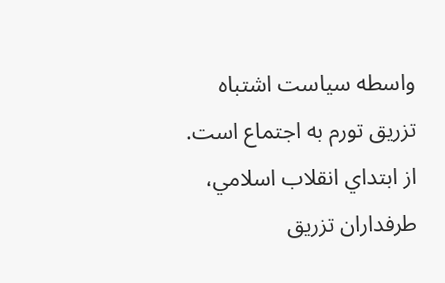واسطه سياست اشتباه تزريق تورم به اجتماع است. از ابتداي انقلاب اسلامي، طرفداران تزريق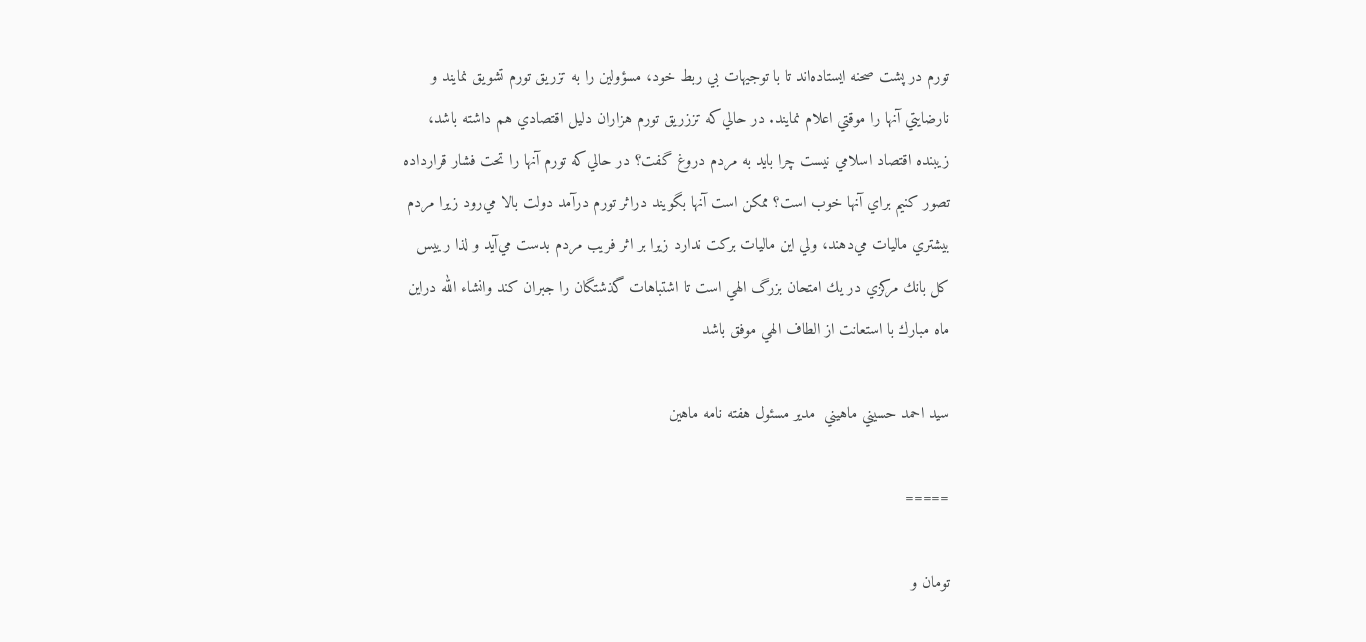تورم در پشت صحنه ايستاده‌اند تا با توجيهات بي ربط خود، مسؤولين را به تزريق تورم تشويق نمايند و نارضايتي آنها را موقتي اعلام نمايند. در حالي‌كه تززريق تورم هزاران دليل اقتصادي هم داشته باشد، زيبنده اقتصاد اسلامي نيست چرا بايد به مردم دروغ گفت؟ در حالي‌كه تورم آنها را تحت فشار قرارداده تصور كنيم براي آنها خوب است؟ ممكن است آنها بگويند دراثر تورم درآمد دولت بالا مي‌رود زيرا مردم بيشتري ماليات مي‌دهند، ولي اين ماليات بركت ندارد زيرا بر اثر فريب مردم بدست مي‌آيد و لذا رييس كل بانك مركزي در يك امتحان بزرگ الهي است تا اشتباهات گذشتگان را جبران كند وانشاء الله دراين ماه مبارك با استعانت از الطاف الهي موفق باشد

سيد احمد حسيني ماهيني  مدير مسئول هفته نامه ماهين

=====

تومان و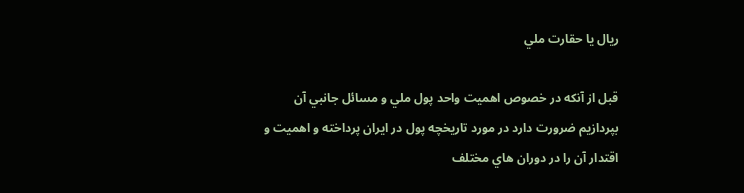ريال يا حقارت ملي

قبل از آنكه در خصوص اهميت واحد پول ملي و مسائل جانبي آن بپردازيم ضرورت دارد در مورد تاريخچه پول در ايران پرداخته و اهميت و اقتدار آن را در دوران هاي مختلف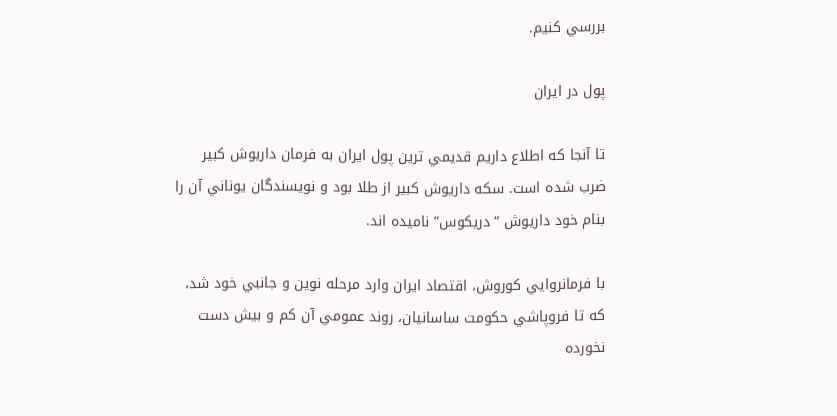بررسي كنيم.

پول در ايران

تا آنجا كه اطلاع داريم قديمي ترين پول ايران به فرمان داريوش كبير ضرب شده است. سكه داريوش كبير از طلا بود و نويسندگان يوناني آن را بنام خود داريوش “دريكوس” ناميده اند.

با فرمانروايي كوروش، اقتصاد ايران وارد مرحله نوين و جانبي خود شد، كه تا فروپاشي حكومت ساسانيان، روند عمومي آن كم و بيش دست نخورده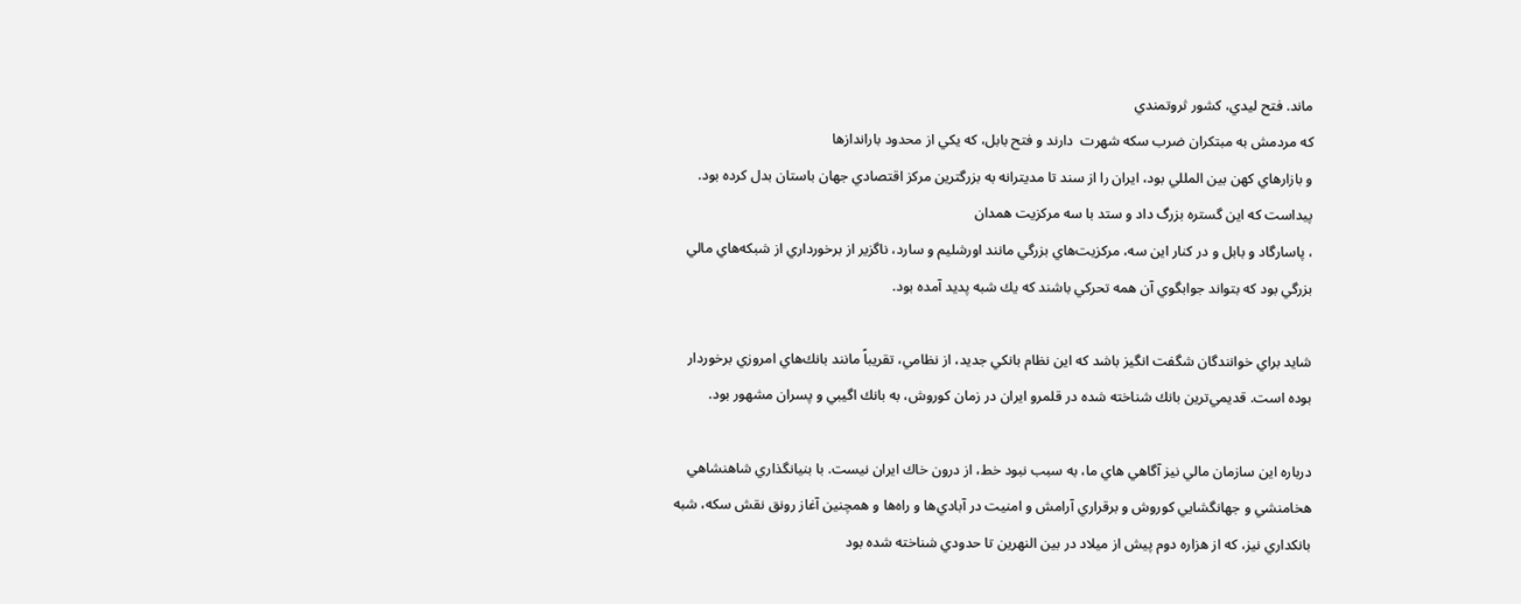ماند. فتح ليدي، كشور ثروتمندي
كه مردمش به مبتكران ضرب سكه شهرت  دارند و فتح بابل، كه يكي از محدود باراندازها
و بازارهاي كهن بين المللي بود، ايران را از سند تا مديترانه به بزرگترين مركز اقتصادي جهان باستان بدل كرده بود. پيداست كه اين گستره بزرگ داد و ستد با سه مركزيت همدان
، پاسارگاد و بابل و در كنار اين سه، مركزيت‌هاي بزرگي مانند اورشليم و سارد، ناگزير از برخورداري از شبكه‌هاي مالي بزرگي بود كه بتواند جوابگوي آن همه تحركي باشند كه يك شبه پديد آمده بود.

شايد براي خوانندگان شگفت انگيز باشد كه اين نظام بانكي جديد، از نظامي، تقريباً مانند بانك‌هاي امروزي برخوردار بوده است. قديمي‌ترين بانك شناخته شده در قلمرو ايران در زمان كوروش، به بانك اگيبي و پسران مشهور بود.

درباره اين سازمان مالي نيز آگاهي هاي ما، به سبب نبود خط، از درون خاك ايران نيست. با بنيانگذاري شاهنشاهي هخامنشي و جهانگشايي كوروش و برقراري آرامش و امنيت در آبادي‌ها و راه‌ها و همچنين آغاز رونق نقش سكه، شبه بانكداري نيز، كه از هزاره دوم پيش از ميلاد در بين النهرين تا حدودي شناخته شده بود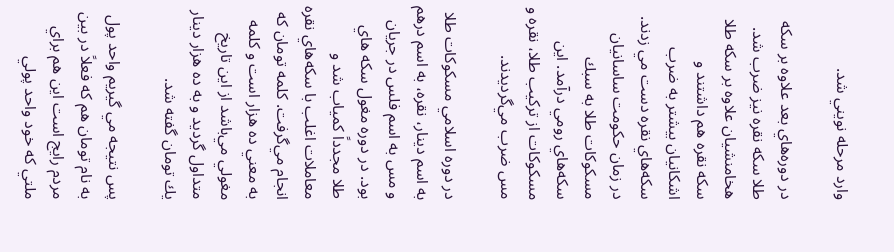وارد مرحله نويني شد.

در دوره‌هاي بعد علاوه بر سكه طلا سكه نقره نيز ضرب شد. هخامنشيان علاوه بر سكه طلا سكه نقره هم داشتند و اشكانيان بيشتر به ضرب سكه‌هاي نقره دست مي زدند. در زمان حكومت ساسانيان مسكوكات طلا به سبك سكه‌هاي رومي درآمد. اين مسكوكات از تركيب طلا، نقره و مس ضرب مي‌گرديدند.

در دوره اسلامي مسكوكات طلا به اسم دينار، نقره، به اسم درهم و مس به اسم فلس در جريان بود. در دوره مغول سكه هاي طلا مجدداً كمياب شد و معاملات اغلب با سكه‌هاي نقره انجام مي‌گرفت. كلمه تومان كه به معني ده هزار است و كلمه مغولي مي‌باشد از اين تاريخ متداول گرديد و به ده هزار دينار يك تومان گفته شد.

پس نتيجه مي گيريم واحد پول به نام تومان هم كه فعلاً در بين مردم رايج است اين هم براي ملتي كه خود واحد پولي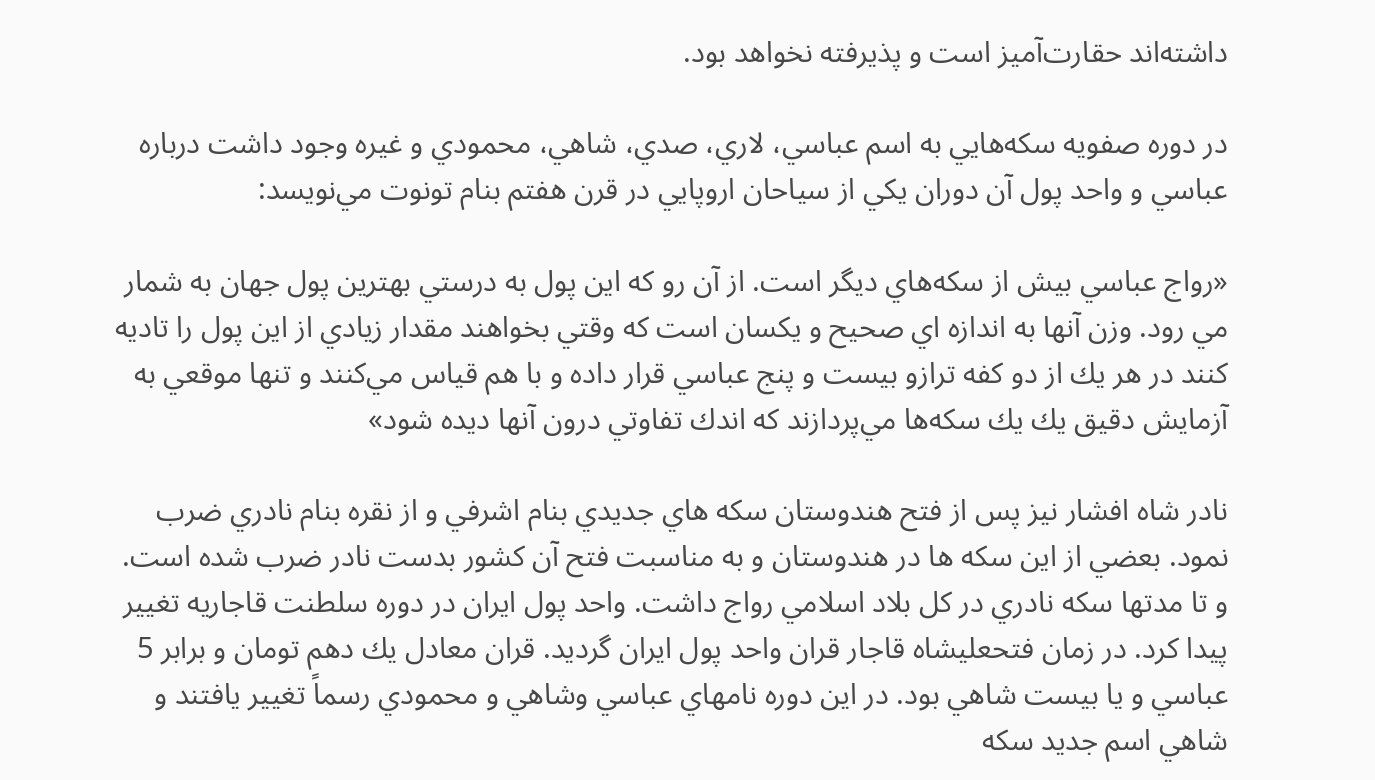داشته‌اند حقارت‌آميز است و پذيرفته نخواهد بود.

در دوره صفويه سكه‌هايي به اسم عباسي، لاري، صدي، شاهي، محمودي و غيره وجود داشت درباره عباسي و واحد پول آن دوران يكي از سياحان اروپايي در قرن هفتم بنام تونوت مي‌نويسد:

«رواج عباسي بيش از سكه‌هاي ديگر است. از آن رو كه اين پول به درستي بهترين پول جهان به شمار مي رود. وزن آنها به اندازه اي صحيح و يكسان است كه وقتي بخواهند مقدار زيادي از اين پول را تاديه كنند در هر يك از دو كفه ترازو بيست و پنج عباسي قرار داده و با هم قياس مي‌كنند و تنها موقعي به آزمايش دقيق يك يك سكه‌‌ها مي‌پردازند كه اندك تفاوتي درون آنها ديده شود»

نادر شاه افشار نيز پس از فتح هندوستان سكه هاي جديدي بنام اشرفي و از نقره بنام نادري ضرب نمود. بعضي از اين سكه ها در هندوستان و به مناسبت فتح آن كشور بدست نادر ضرب شده است. و تا مدتها سكه نادري در كل بلاد اسلامي رواج داشت. واحد پول ايران در دوره سلطنت قاجاريه تغيير پيدا كرد. در زمان فتحعليشاه قاجار قران واحد پول ايران گرديد. قران معادل يك دهم تومان و برابر 5 عباسي و يا بيست شاهي بود. در اين دوره نامهاي عباسي وشاهي و محمودي رسماً تغيير يافتند و شاهي اسم جديد سكه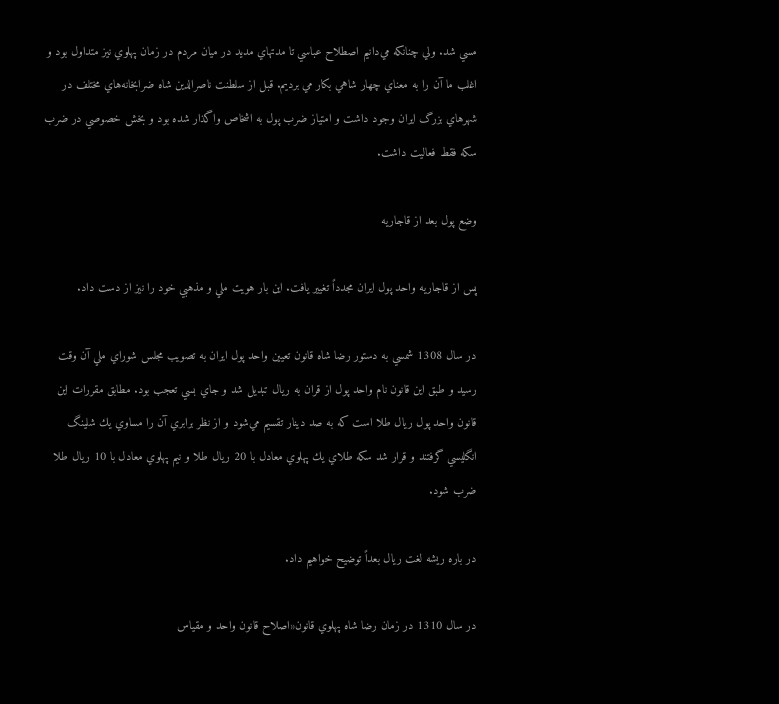مسي شد. ولي چنانكه مي‌دانيم اصطلاح عباسي تا مدتهاي مديد در ميان مردم در زمان پهلوي نيز متداول بود و اغلب ما آن را به معناي چهار شاهي بكار مي برديم. قبل از سلطنت ناصرالدين شاه ضرابخانه‌هاي مختلف در شهرهاي بزرگ ايران وجود داشت و امتياز ضرب پول به اشخاص واگذار شده بود و بخش خصوصي در ضرب سكه فقط فعاليت داشت.

وضع پول بعد از قاجاريه

پس از قاجاريه واحد پول ايران مجدداً تغيير يافت. اين بار هويت ملي و مذهبي خود را نيز از دست داد.

در سال 1308 شمسي به دستور رضا شاه قانون تعيين واحد پول ايران به تصويب مجلس شوراي ملي آن وقت رسيد و طبق اين قانون نام واحد پول از قران به ريال تبديل شد و جاي بسي تعجب بود. مطابق مقررات اين قانون واحد پول ريال طلا است كه به صد دينار تقسيم مي‌شود و از نظر برابري آن را مساوي يك شلينگ انگليسي گرفتند و قرار شد سكه طلاي يك پهلوي معادل با 20 ريال طلا و نيم پهلوي معادل با 10 ريال طلا ضرب شود.

در باره ريشه لغت ريال بعداً توضيح خواهيم داد.

در سال 1310 در زمان رضا شاه پهلوي قانون«اصلاح قانون واحد و مقياس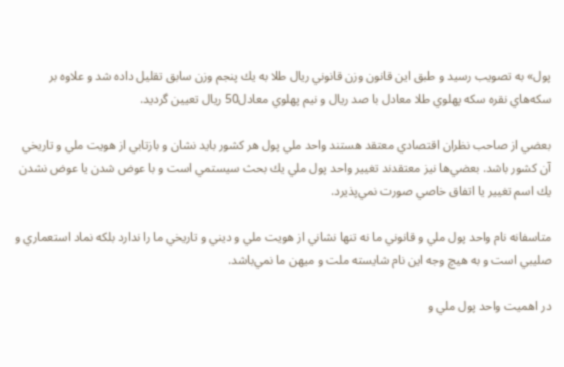پول» به تصويب رسيد و طبق اين قانون وزن قانوني ريال طلا به يك پنجم وزن سابق تقليل داده شد و علاوه بر سكه‌هاي نقره سكه پهلوي طلا معادل با صد ريال و نيم پهلوي معادل50 ريال تعيين گرديد.

بعضي از صاحب نظران اقتصادي معتقد هستند واحد ملي پول هر كشور بايد نشان و بازتابي از هويت ملي و تاريخي آن كشور باشد. بعضي‌ها نيز معتقدند تغيير واحد پول ملي يك بحث سيستمي است و با عوض شدن يا عوض نشدن يك اسم تغيير يا اتفاق خاصي صورت نمي‌پذيرد.

متاسفانه نام واحد پول ملي و قانوني ما نه تنها نشاني از هويت ملي و ديني و تاريخي ما را ندارد بلكه نماد استعماري و صليبي است و به هيچ وجه اين نام شايسته ملت و ميهن ما نمي‌باشد.

در اهميت واحد پول ملي و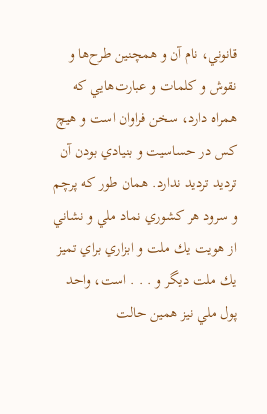قانوني، نام آن و همچنين طرح‌ها و نقوش و كلمات و عبارت‌هايي كه همراه دارد، سخن فراوان است و هيچ كس در حساسيت و بنيادي بودن آن ترديد ترديد ندارد. همان طور كه پرچم و سرود هر كشوري نماد ملي و نشاني از هويت يك ملت و ابزاري براي تميز يك ملت ديگر و . . . است، واحد پول ملي نيز همين حالت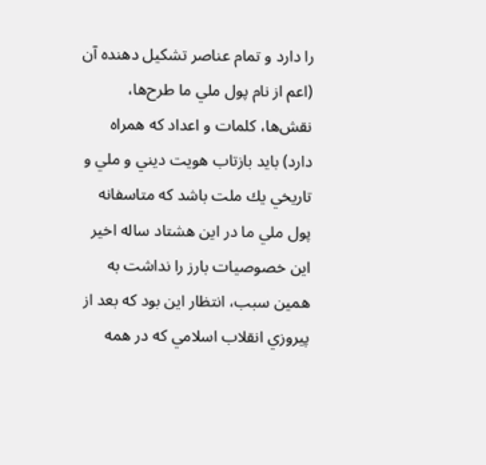را دارد و تمام عناصر تشكيل دهنده آن (اعم از نام پول ملي ما طرح‌ها، نقش‌ها، كلمات و اعداد كه همراه دارد) بايد بازتاب هويت ديني و ملي و تاريخي يك ملت باشد كه متاسفانه پول ملي ما در اين هشتاد ساله اخير اين خصوصيات بارز را نداشت به همين سبب، انتظار اين بود كه بعد از پيروزي انقلاب اسلامي كه در همه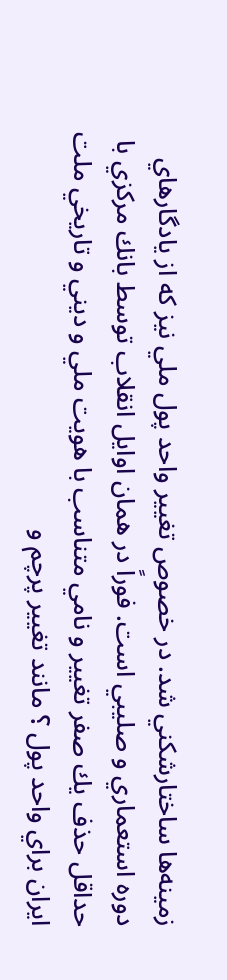زمينه‌ها ساختار‌شكني شد. در خصوص تغيير واحد پول ملي نيز كه از يادگارهاي دوره استعماري و صليبي است. فوراً در همان اوايل انقلاب توسط بانك مركزي با حداقل حذف يك صفر تغيير و نامي متناسب با هويت ملي و ديني و تاريخي ملت ايران براي واحد پول ؟ مانند تغيير پرچم و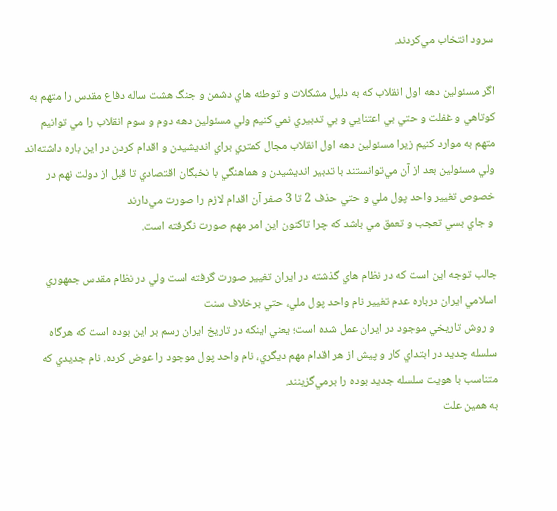سرود انتخاب مي‌كردند.

اگر مسئولين دهه اول انقلاب كه به دليل مشكلات و توطئه هاي دشمن و جنگ هشت ساله دفاع مقدس را متهم به كوتاهي و غفلت و حتي بي اعتنايي و بي تدبيري نمي كنيم ولي مسئولين دهه دوم و سوم انقلاب را مي توانيم متهم به موارد كنيم زيرا مسئولين دهه اول انقلاب مجال كمتري براي انديشيدن و اقدام كردن در اين باره داشته‌اند ولي مسئولين بعد از آن مي‌توانستند با تدبير انديشيدن و هماهنگي با نخبگان اقتصادي تا قبل از دولت نهم در خصوص تغيير واحد پول ملي و حتي حذف 2 تا 3 صفر آن اقدام لازم را صورت‌ مي‌دارند
 و جاي بسي تعجب و تعمق مي باشد كه چرا تا‌كنون اين امر مهم صورت نگرفته است.

جالب توجه اين است كه در نظام هاي گذشته در ايران تغيير صورت ‌گرفته است ولي در نظام مقدس جمهوري اسلامي ايران درباره عدم تغيير نام واحد پول ملي، حتي برخلاف سنت
 و روش تاريخي موجود در ايران عمل شده است؛ يعني اينكه در تاريخ ايران رسم بر اين بوده است كه هرگاه سلسله چديد در ابتداي كار و پيش از هر اقدام مهم ديگري، نام واحد پول موجود را عوض كرده. نام جديدي كه متناسب با هويت سلسله جديد بوده را برمي‌گزينند.
به همين علت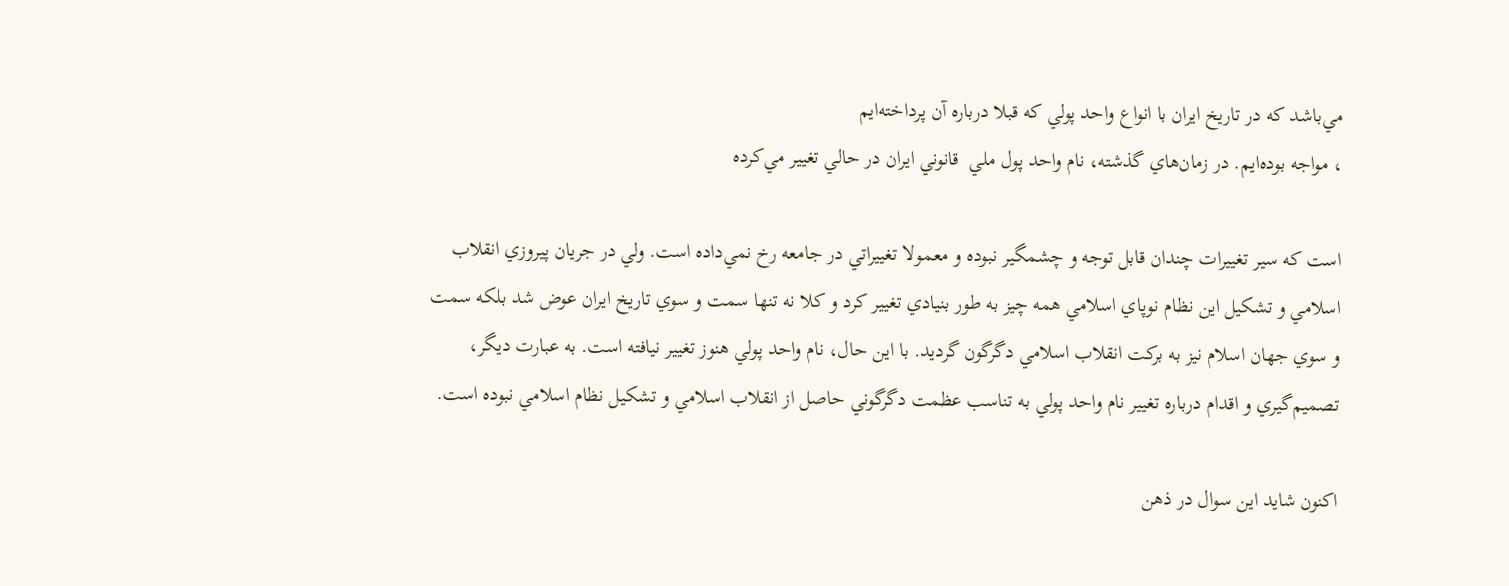مي‌باشد كه در تاريخ ايران با انواع واحد پولي كه قبلا درباره آن پرداخته‌ايم
، مواجه بوده‌ايم. در زمان‌هاي گذشته، نام واحد پول ملي  قانوني ايران در حالي تغيير مي‌كرده

است كه سير تغييرات چندان قابل توجه و چشمگير نبوده و معمولا تغييراتي در جامعه رخ نمي‌داده است. ولي در جريان پيروزي انقلاب اسلامي و تشكيل اين نظام نو‌پاي اسلامي همه چيز به طور بنيادي تغيير كرد و كلا نه تنها سمت و سوي تاريخ ايران عوض شد بلكه سمت
و سوي جهان اسلام نيز به بركت انقلاب اسلامي دگرگون گرديد. با اين حال، نام واحد پولي هنوز تغيير نيافته است. به عبارت ديگر، تصميم‌گيري و اقدام درباره تغيير نام واحد پولي به تناسب عظمت دگرگوني حاصل از انقلاب اسلامي و تشكيل نظام اسلامي نبوده است.

اكنون شايد اين سوال در ذهن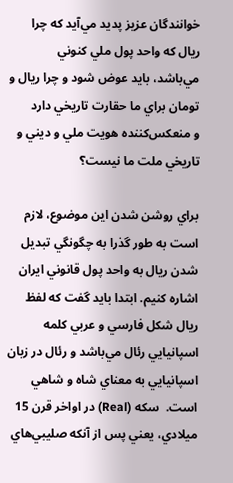خوانندگان عزيز پديد مي‌آيد كه چرا ريال كه واحد پول ملي كنوني مي‌باشد، بايد عوض شود و چرا ريال و تومان براي ما حقارت تاريخي دارد
و منعكس‌كننده هويت ملي و ديني و تاريخي ملت ما نيست؟

براي روشن شدن اين موضوع، لازم است به طور گذرا به چگونگي تبديل شدن ريال به واحد پول قانوني ايران اشاره كنيم. ابتدا بايد گفت كه لفظ ريال شكل فارسي و عربي كلمه اسپانيايي رئال مي‌باشد و رئال در زبان اسپانيايي به معناي شاه و شاهي است.  سكه (Real) در اواخر قرن 15 ميلادي، يعني پس از آنكه صليبي‌هاي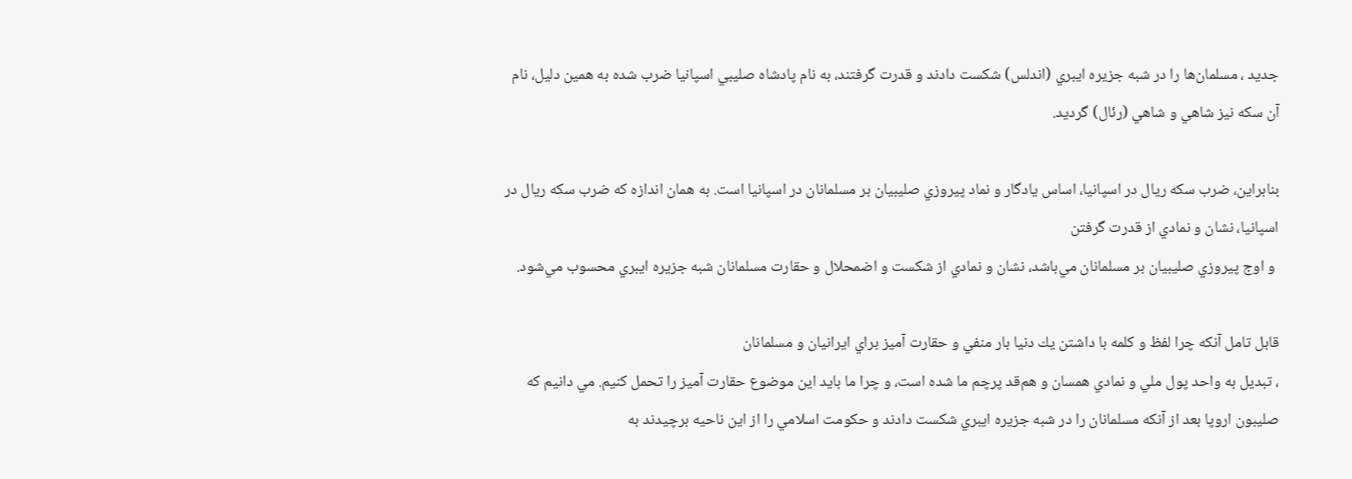جديد ، مسلمان‌ها را در شبه جزيره ايبري (اندلس) شكست دادند و قدرت گرفتند، به نام پادشاه صليبي اسپانيا ضرب شده به همين دليل، نام آن سكه نيز شاهي و شاهي (رئال) گرديد.

بنابراين، ضرب سكه ريال در اسپانيا، اساس يادگار و نماد پيروزي صليبيان بر مسلمانان در اسپانيا است. به همان اندازه كه ضرب سكه ريال در اسپانيا، نشان و نمادي از قدرت گرفتن
 و اوج پيروزي صليبيان بر مسلمانان مي‌باشد، نشان و نمادي از شكست و اضمحلال و حقارت مسلمانان شبه جزيره ايبري محسوب مي‌شود.

قابل تامل آنكه چرا لفظ و كلمه با داشتن يك دنيا بار منفي و حقارت آميز براي ايرانيان و مسلمانان
، تبديل به واحد پول ملي و نمادي همسان و هم‌قد پرچم ما شده است، و چرا ما بايد اين موضوع حقارت آميز را تحمل كنيم. مي دانيم كه صليبون اروپا بعد از آنكه مسلمانان را در شبه جزيره ايبري شكست دادند و حكومت اسلامي را از اين ناحيه برچيدند به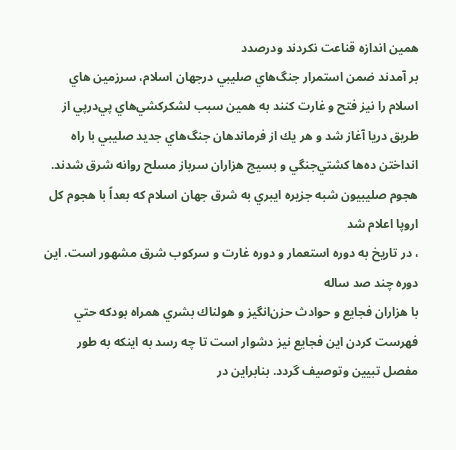همين اندازه قناعت نكردند ودرصدد
بر آمدند ضمن استمرار جنگ‌هاي صليبي درجهان اسلام، سرزمين هاي اسلام را نيز فتح و غارت كنند به همين سبب لشكركشي‌هاي پي‌در‌پي از طريق دريا آغاز شد و هر يك از فرماندهان جنگ‌هاي جديد صليبي با راه انداختن ده‌ها كشتي‌جنگي و بسيج هزاران سرباز مسلح روانه شرق شدند. هجوم صليبيون شبه جزيره ايبري به شرق جهان اسلام كه بعداً با هجوم كل اروپا اعلام شد
، در تاريخ به دوره استعمار و دوره غارت و سركوب شرق مشهور است. اين دوره چند صد ساله
با هزاران فجايع و حوادث حزن‌انگيز و هولناك بشري همراه بودكه حتي فهرست كردن اين فجايع نيز دشوار است تا چه رسد به اينكه به طور مفصل تبيين وتوصيف گردد. بنابراين در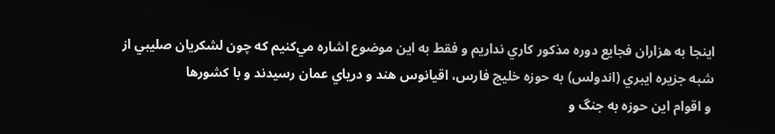اينجا به هزاران فجايع دوره مذكور كاري نداريم و فقط به اين موضوع اشاره مي‌كنيم كه چون لشكريان صليبي از شبه جزيره ايبري (اندولس) به حوزه خليج فارس، اقيانوس هند و درياي عمان رسيدند و با كشورها
 و اقوام اين حوزه به جنگ و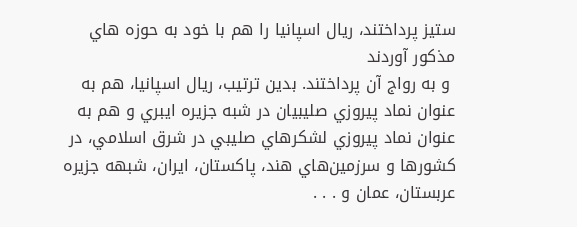ستيز پرداختند، ريال اسپانيا را هم با خود به حوزه هاي مذكور آوردند
 و به رواج آن پرداختند. بدين ترتيب، ريال اسپانيا، هم به عنوان نماد پيروزي صليبيان در شبه جزيره ايبري و هم به عنوان نماد پيروزي لشكرهاي صليبي در شرق اسلامي، در كشورها و سرزمين‌هاي هند، پاكستان، ايران، شبهه جزيره عربستان، عمان و . . .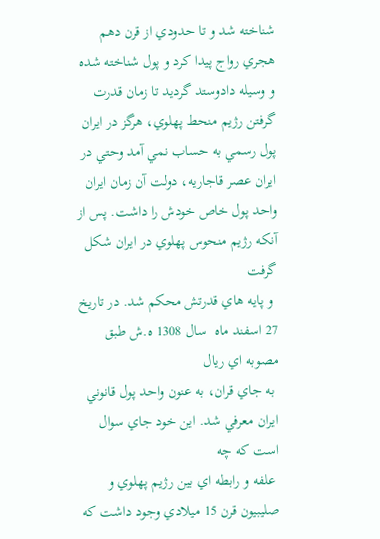شناخته شد و تا حدودي از قرن دهم هجري رواج پيدا كرد و پول شناخته شده و وسيله دادوستد گرديد تا زمان قدرت گرفتن رژيم منحط پهلوي، هرگز در ايران پول رسمي به حساب نمي آمد وحتي در ايران عصر قاجاريه، دولت آن زمان ايران واحد پول خاص خودش را داشت. پس از آنكه رژيم منحوس پهلوي در ايران شكل گرفت
 و پايه هاي قدرتش محكم شد. در تاريخ 27 اسفند ماه  سال 1308 ه.ش طبق مصوبه اي ريال
 به جاي قران، به عنون واحد پول قانوني ايران معرفي شد. اين خود جاي سوال است كه چه
 علفه و رابطه اي بين رژيم پهلوي و صليبيون قرن 15 ميلادي وجود داشت كه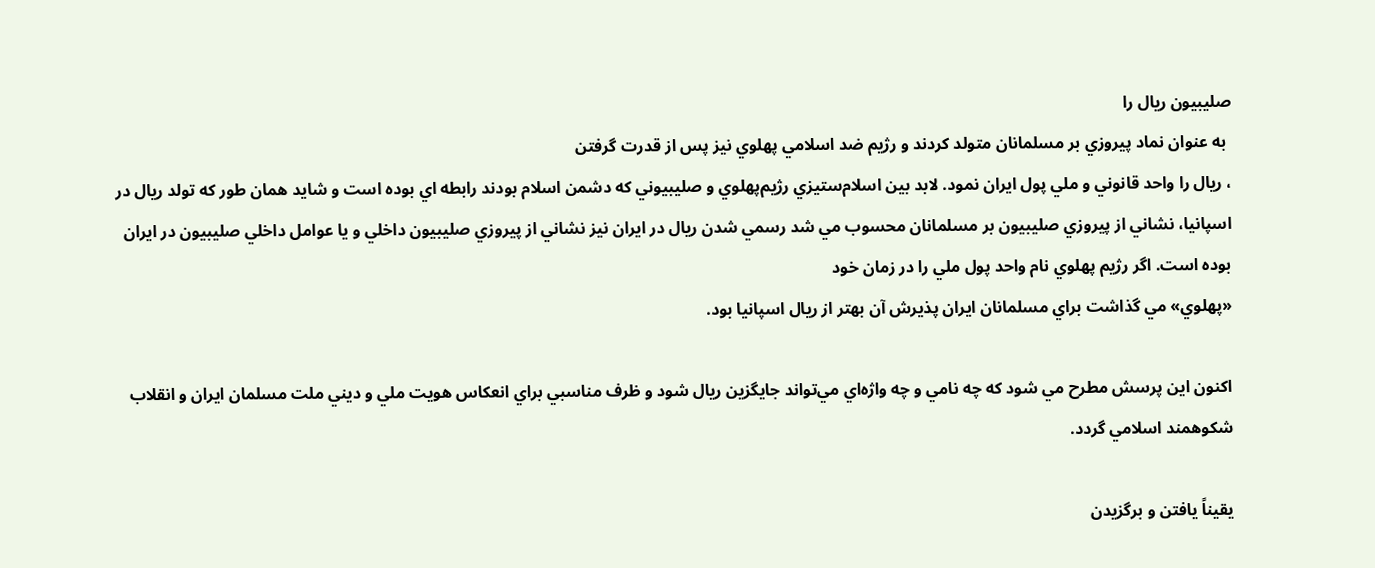صليبيون ريال را
 به عنوان نماد پيروزي بر مسلمانان متولد كردند و رژيم ضد اسلامي پهلوي نيز پس از قدرت گرفتن
، ريال را واحد قانوني و ملي پول ايران نمود. لابد بين اسلام‌ستيزي رژيم‌پهلوي و صليبيوني كه دشمن اسلام بودند رابطه اي بوده است و شايد همان طور كه تولد ريال در اسپانيا، نشاني از پيروزي صليبيون بر مسلمانان محسوب مي شد رسمي شدن ريال در ايران نيز نشاني از پيروزي صليبيون داخلي و يا عوامل داخلي صليبيون در ايران بوده است. اگر رژيم پهلوي نام واحد پول ملي را در زمان خود
«پهلوي» مي گذاشت براي مسلمانان ايران پذيرش آن بهتر از ريال اسپانيا بود.

اكنون اين پرسش مطرح مي شود كه چه نامي و چه واژه‌اي مي‌تواند جايگزين ريال شود و ظرف مناسبي براي انعكاس هويت ملي و ديني ملت مسلمان ايران و انقلاب شكوهمند اسلامي گردد.

يقيناً يافتن و برگزيدن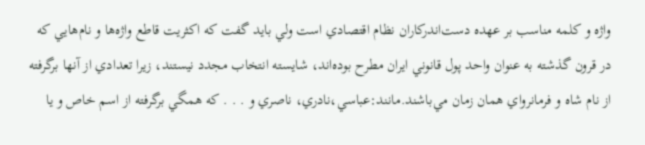واژه و كلمه مناسب بر عهده دست‌اندركاران نظام اقتصادي است ولي بايد گفت كه اكثريت قاطع واژه‌ها و نام‌هايي كه در قرون گذشته به عنوان واحد پول قانوني ايران مطرح بوده‌اند، شايسته انتخاب مجدد نيستند، زيرا تعدادي از آنها برگرفته از نام شاه و فرمانرواي همان زمان مي‌باشند.مانند:عباسي،‌نادري، ناصري و . . . كه همگي برگرفته از اسم خاص و يا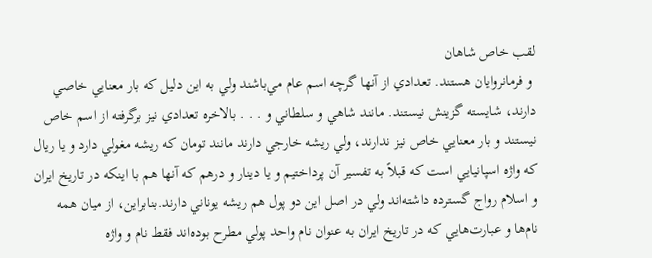لقب خاص شاهان
 و فرمانروايان هستند. تعدادي از آنها گرچه اسم عام مي‌باشند ولي به اين دليل كه بار معنايي خاصي دارند، شايسته گزينش نيستند. مانند شاهي و سلطاني و . . . بالاخره تعدادي نيز برگرفته از اسم خاص نيستند و بار معنايي خاص نيز ندارند، ولي ريشه خارجي دارند مانند تومان كه ريشه مغولي دارد و يا ريال كه واژه اسپانيايي است كه قبلاً به تفسير آن پرداختيم و يا دينار و درهم كه آنها هم با اينكه در تاريخ ايران و اسلام رواج گسترده داشته‌اند ولي در اصل اين دو پول هم ريشه يوناني دارند.بنابراين، از ميان همه نام‌ها و عبارت‌هايي كه در تاريخ ايران به عنوان نام واحد پولي مطرح بوده‌اند فقط ‌نام و واژه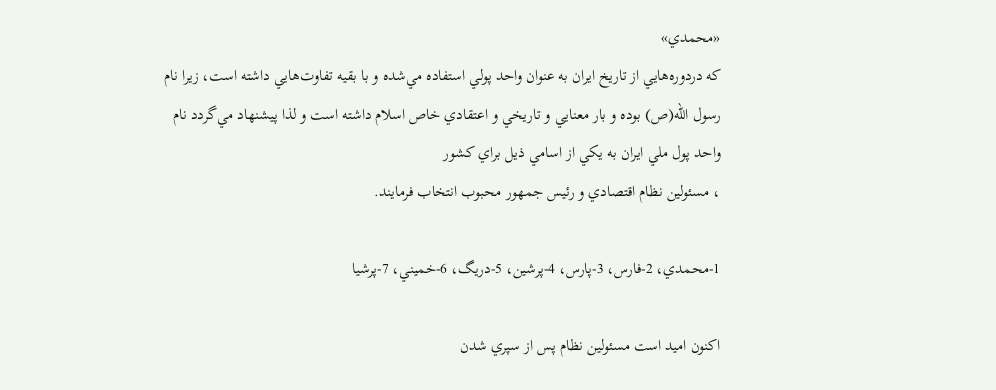«محمدي»
كه دردوره‌هايي از تاريخ ايران به عنوان واحد پولي استفاده مي‌شده و با بقيه تفاوت‌هايي داشته است، زيرا نام رسول الله(ص) بوده و بار معنايي و تاريخي و اعتقادي خاص اسلام داشته است و لذا پيشنهاد مي‌گردد نام واحد پول ملي ايران به يكي از اسامي ذيل براي كشور
، مسئولين نظام اقتصادي و رئيس جمهور محبوب انتخاب فرمايند.

1-محمدي، 2-فارس، 3-پارس، 4-پرشين، 5-دريگ، 6-خميني، 7-پرشيا

اكنون اميد است مسئولين نظام پس از سپري شدن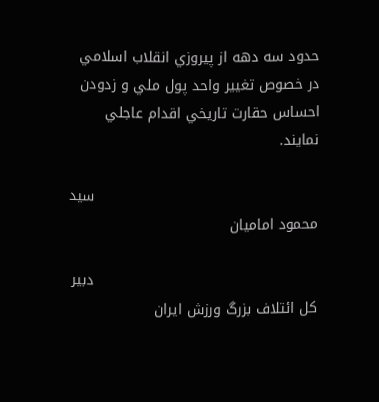حدود سه دهه از پيروزي انقلاب اسلامي
در خصوص تغيير واحد پول ملي و زدودن احساس حقارت تاريخي اقدام عاجلي نمايند.

                                               سيد محمود اماميان

                                               دبير كل ائتلاف بزرگ ورزش ايران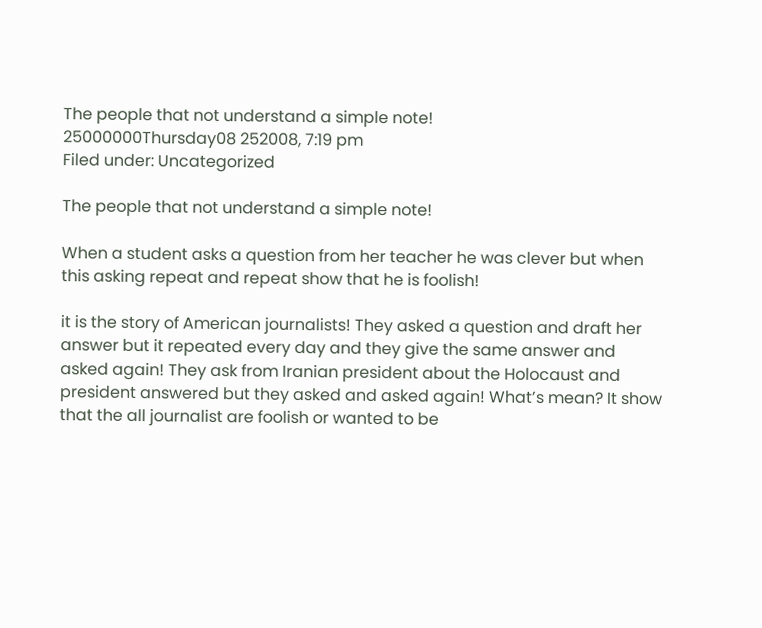The people that not understand a simple note!
25000000Thursday08 252008, 7:19 pm
Filed under: Uncategorized

The people that not understand a simple note!

When a student asks a question from her teacher he was clever but when this asking repeat and repeat show that he is foolish!

it is the story of American journalists! They asked a question and draft her answer but it repeated every day and they give the same answer and asked again! They ask from Iranian president about the Holocaust and president answered but they asked and asked again! What’s mean? It show that the all journalist are foolish or wanted to be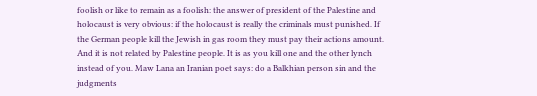foolish or like to remain as a foolish: the answer of president of the Palestine and holocaust is very obvious: if the holocaust is really the criminals must punished. If the German people kill the Jewish in gas room they must pay their actions amount. And it is not related by Palestine people. It is as you kill one and the other lynch instead of you. Maw Lana an Iranian poet says: do a Balkhian person sin and the judgments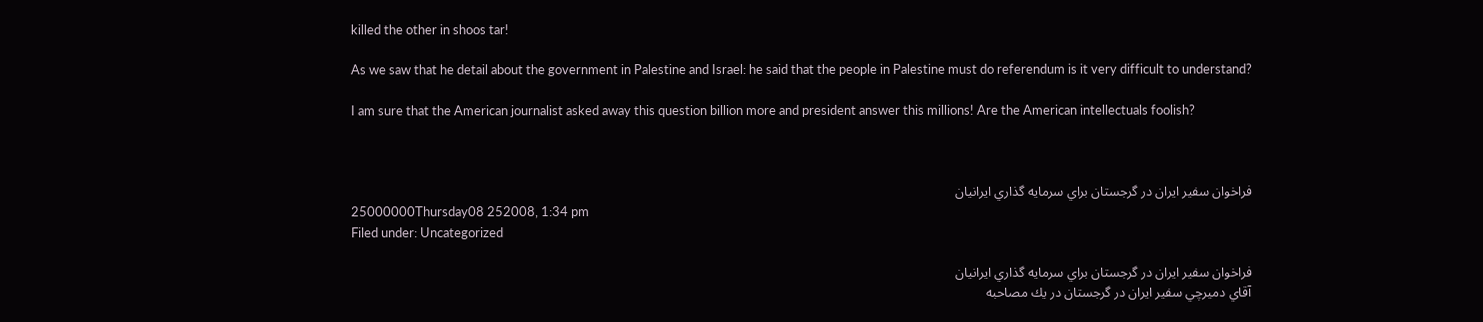killed the other in shoos tar!

As we saw that he detail about the government in Palestine and Israel: he said that the people in Palestine must do referendum is it very difficult to understand?

I am sure that the American journalist asked away this question billion more and president answer this millions! Are the American intellectuals foolish?



فراخوان سفير ايران در گرجستان براي سرمايه گذاري ايرانيان
25000000Thursday08 252008, 1:34 pm
Filed under: Uncategorized

فراخوان سفير ايران در گرجستان براي سرمايه گذاري ايرانيان
آقاي دميرچي سفير ايران در گرجستان در يك مصاحبه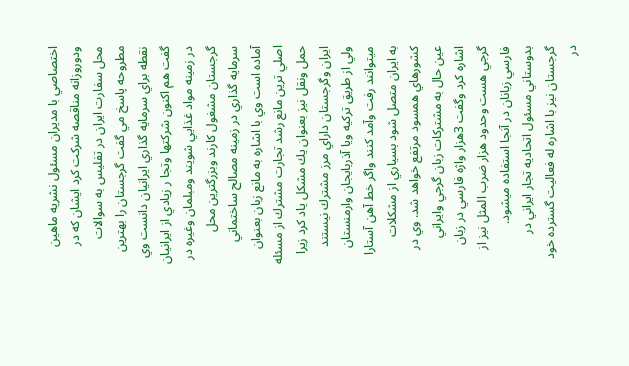اختصاصي با مديران مسئول نشريه ماهين ودوروزانه مناقصه شركت كرد ايشان كه در محل سفارت ايران در تفليس به سوالات مطروحه پاسخ مي گفت گرجستان را بهترين نقطه براي سرمايه گذاري ايرانيان دانست وي گفت هم اكنون شركتها وتجا ر زيادي از ايرانيان در زمينه مواد غذايي شويند ومبلمان وغيره در گرجستان مشغول كارند وبزرگترين محل سرمايه گذاري در زمينه مصالح ساختماني آماده است وي با اشاره به مانع زبان بعنوان اصلي ترين مانع رشد تجارت مشترك از مسئله حمل ونقل نيز بعنوان يك مشكل ياد كرد زيرا ايران وگرجستان داراي مرز مشترك نيستند ولي از طريق تركيه ويا آذربايجان وارمنستان ميتوانند رفت وآمد كنند واگر خط آهن آستارا به ايران متصل شود بسياري از مشكلات كشورهاي همسود مرتفع خواهد شد. وي در عين حال به مشتركات زبان گرجي وايراني اشاره كرد وگفت 3هزار واژه فارسي در زبان گرجي هست وحدود هزار ضرب المثل نيز از فارسي زبانان در آنجا استفاده ميشود.
بدوستاني مسئول اتحاديه تجار ايراني در گرجستان نيز با اشاره له فعاليت گسترده خود در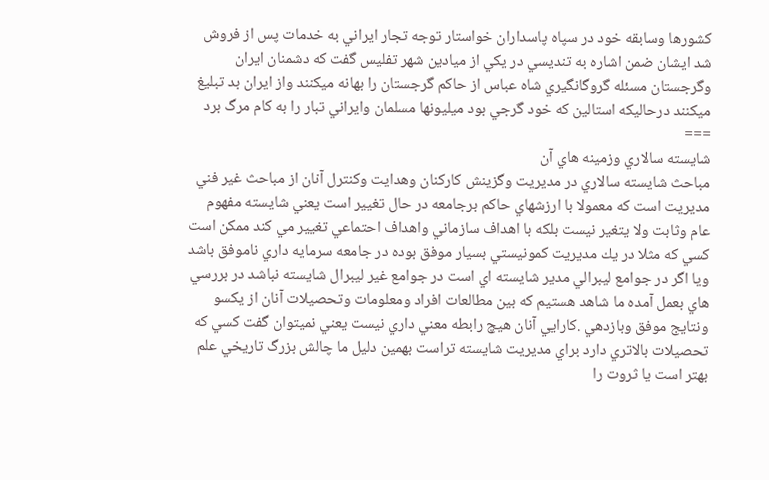كشورها وسابقه خود در سپاه پاسداران خواستار توجه تجار ايراني به خدمات پس از فروش شد ايشان ضمن اشاره به تنديسي در يكي از ميادين شهر تفليس گفت كه دشمنان ايران وگرجستان مسئله گروگانگيري شاه عباس از حاكم گرجستان را بهانه ميكنند واز ايران بد تبليغ ميكنند درحاليكه استالين كه خود گرجي بود ميليونها مسلمان وايراني تبار را به كام مرگ برد
===
شايسته سالاري وزمينه هاي آن
مباحث شايسته سالاري در مديريت وگزينش كاركنان وهدايت وكنترل آنان از مباحث غير فني مديريت است كه معمولا با ارزشهاي حاكم برجامعه در حال تغيير است يعني شايسته مفهوم عام وثابت ولا يتغير نيست بلكه با اهداف سازماني واهداف احتماعي تغيير مي كند ممكن است كسي كه مثلا در يك مديريت كمونيستي بسيار موفق بوده در جامعه سرمايه داري ناموفق باشد ويا اگر در جوامع ليبرالي مدير شايسته اي است در جوامع غير ليبرال شايسته نباشد در بررسي هاي بعمل آمده ما شاهد هستيم كه بين مطالعات افراد ومعلومات وتحصيلات آنان از يكسو ونتايج موفق وبازدهي .كارايي آنان هيچ رابطه معني داري نيست يعني نميتوان گفت كسي كه تحصيلات بالاتري دارد براي مديريت شايسته تراست بهمين دليل ما چالش بزرگ تاريخي علم بهتر است يا ثروت را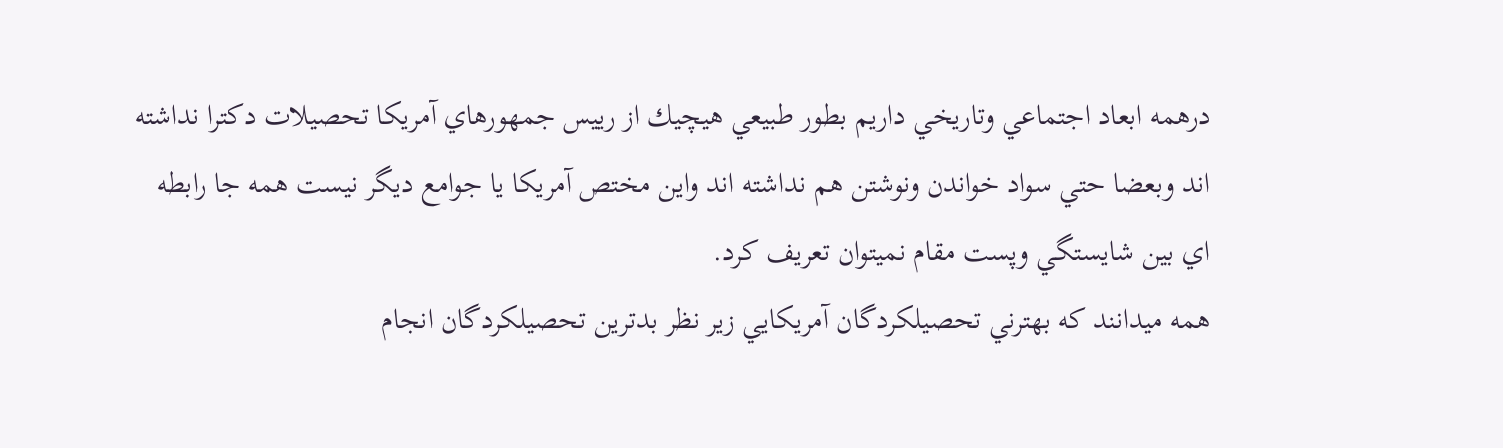درهمه ابعاد اجتماعي وتاريخي داريم بطور طبيعي هيچيك از رييس جمهورهاي آمريكا تحصيلات دكترا نداشته اند وبعضا حتي سواد خواندن ونوشتن هم نداشته اند واين مختص آمريكا يا جوامع ديگر نيست همه جا رابطه اي بين شايستگي وپست مقام نميتوان تعريف كرد.
همه ميدانند كه بهترني تحصيلكردگان آمريكايي زير نظر بدترين تحصيلكردگان انجام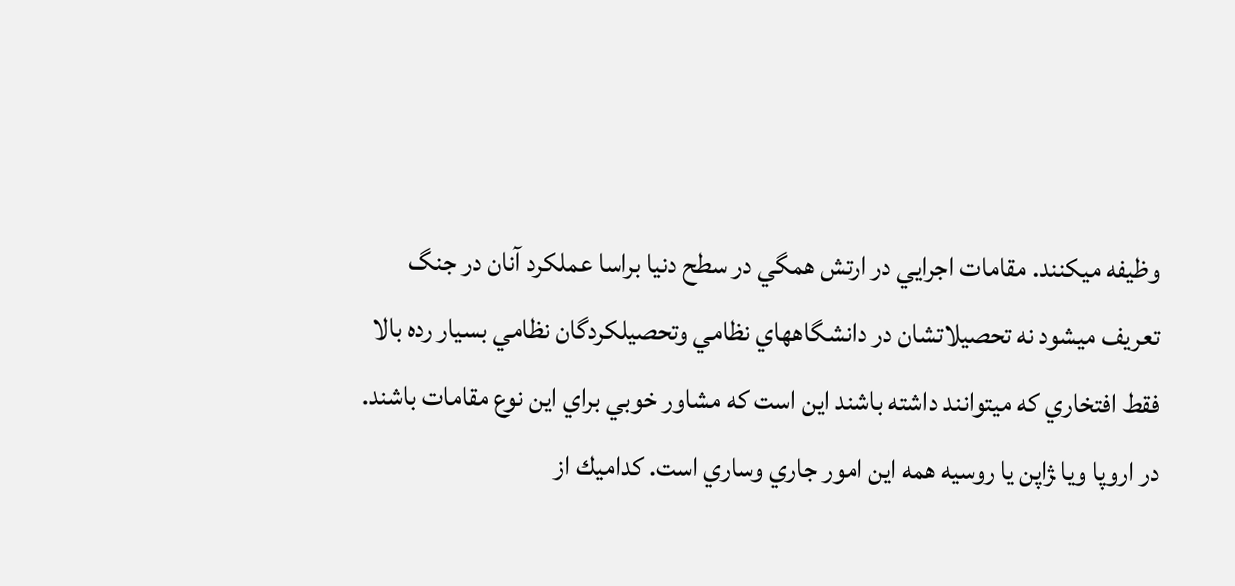وظيفه ميكنند. مقامات اجرايي در ارتش همگي در سطح دنيا براسا عملكرد آنان در جنگ تعريف ميشود نه تحصيلاتشان در دانشگاههاي نظامي وتحصيلكردگان نظامي بسيار رده بالا فقط افتخاري كه ميتوانند داشته باشند اين است كه مشاور خوبي براي اين نوع مقامات باشند. در اروپا ويا ‍ژاپن يا روسيه همه اين امور جاري وساري است. كداميك از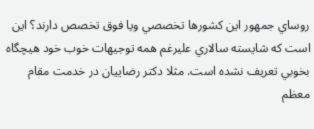روساي جمهور اين كشورها تخصصي ويا فوق تخصص دارند؟ اين است كه شايسته سالاري عليرغم همه توجيهات خوب خود هيچگاه بخوبي تعريف نشده است. مثلا دكتر رضاييان در خدمت مقام معظم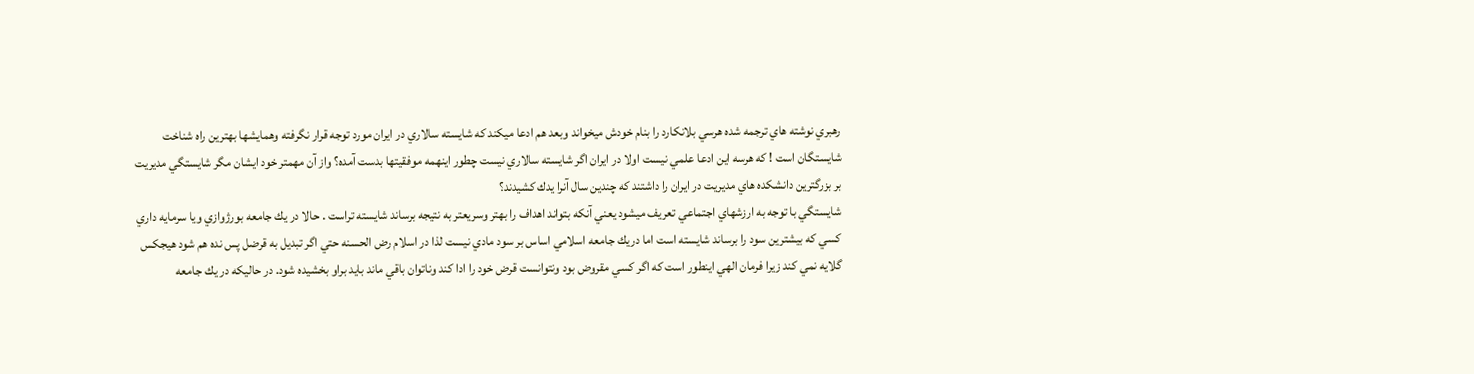رهبري نوشته هاي ترجمه شده هرسي بلانكارد را بنام خودش ميخواند وبعد هم ادعا ميكند كه شايسته سالاري در ايران مورد توجه قرار نگرفته وهمايشها بهترين راه شناخت شايستگان است ! كه هرسه اين ادعا علمي نيست اولا در ايران اگر شايسته سالاري نيست چطور اينهمه موفقيتها بدست آمده؟ واز آن مهمتر خود ايشان مگر شايستگي مديريت بر بزرگترين دانشكده هاي مديريت در ايران را داشتند كه چندين سال آنرا يدك كشيدند؟
شايستگي با توجه به ارزشهاي اجتماعي تعريف ميشود يعني آنكه بتواند اهداف را بهتر وسريعتر به نتيجه برساند شايسته تراست . حالا در يك جامعه بورژوازي ويا سرمايه داري كسي كه بيشترين سود را برساند شايسته است اما دريك جامعه اسلامي اساس بر سود مادي نيست لذا در اسلام رض الحسنه حتي اگر تبديل به قرضل پس نده هم شود هيجكس گلايه نمي كند زيرا فرمان الهي اينطور است كه اگر كسي مقروض بود ونتوانست قرض خود را ادا كند وناتوان باقي ماند بايد براو بخشيده شود. در حاليكه در يك جامعه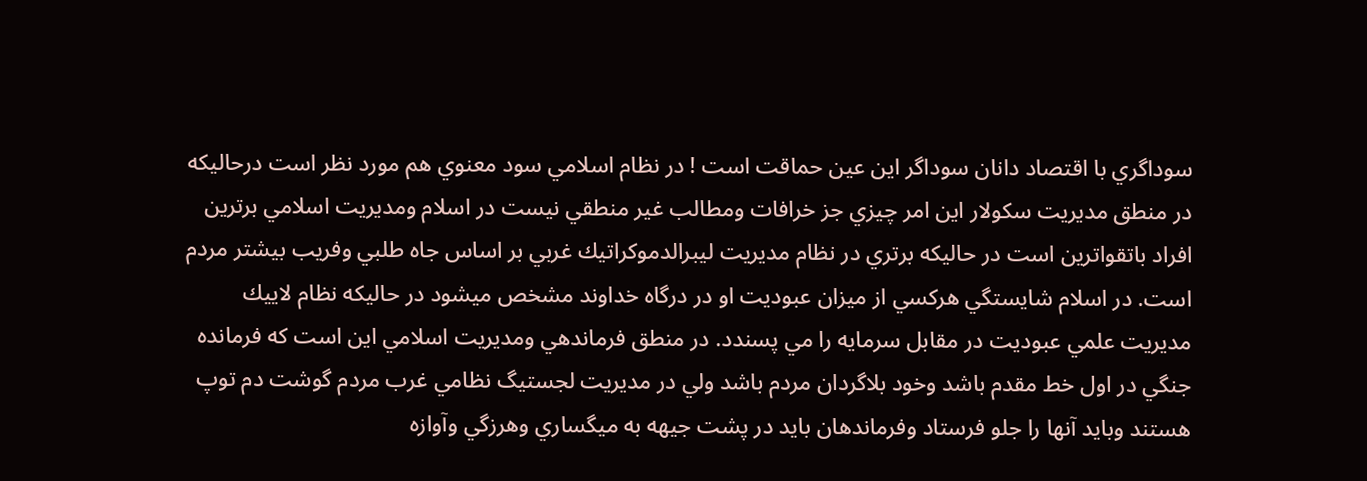سوداگري با اقتصاد دانان سوداگر اين عين حماقت است ! در نظام اسلامي سود معنوي هم مورد نظر است درحاليكه در منطق مديريت سكولار اين امر چيزي جز خرافات ومطالب غير منطقي نيست در اسلام ومديريت اسلامي برترين افراد باتقواترين است در حاليكه برتري در نظام مديريت ليبرالدموكراتيك غربي بر اساس جاه طلبي وفريب بيشتر مردم است. در اسلام شايستگي هركسي از ميزان عبوديت او در درگاه خداوند مشخص ميشود در حاليكه نظام لاييك مديريت علمي عبوديت در مقابل سرمايه را مي پسندد. در منطق فرماندهي ومديريت اسلامي اين است كه فرمانده جنگي در اول خط مقدم باشد وخود بلاگردان مردم باشد ولي در مديريت لجستيگ نظامي غرب مردم گوشت دم توپ هستند وبايد آنها را جلو فرستاد وفرماندهان بايد در پشت جيهه به ميگساري وهرزگي وآوازه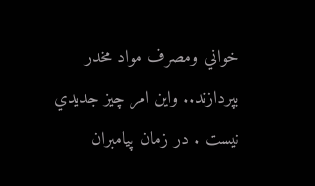خواني ومصرف مواد مخدر بپردازند.. واين امر چيز جديدي نيست . در زمان پيامبران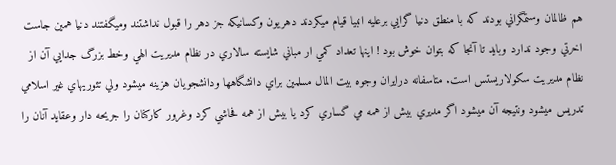هم ظالمان وستمگراني بودند كه با منطق دنيا گرايي برعليه انبيا قيام ميكردند دهريون وكسانيكه جز دهر را قبول نداشتند وميگفتند دنيا همين جاست اخرتي وجود ندارد وبايد تا آنجا كه بتوان خوش بود ! اينها تعداد كمي ار مباني شايسته سالاري در نظام مديريت الهي وخط بزرگ جدايي آن از نظام مديريت سكولاريستس است. متاسفانه درايران وجوه بيت المال مسلمين براي دانشگاهها ودانشجويان هزينه ميشود ولي تئوريهاي غير اسلامي تدريس ميشود ونتيجه آن ميشود اگر مديري بيش از همه مي گساري كرد يا بيش از همه فحاشي كرد وغرور كاركنان را جريحه دار وعقايد آنان را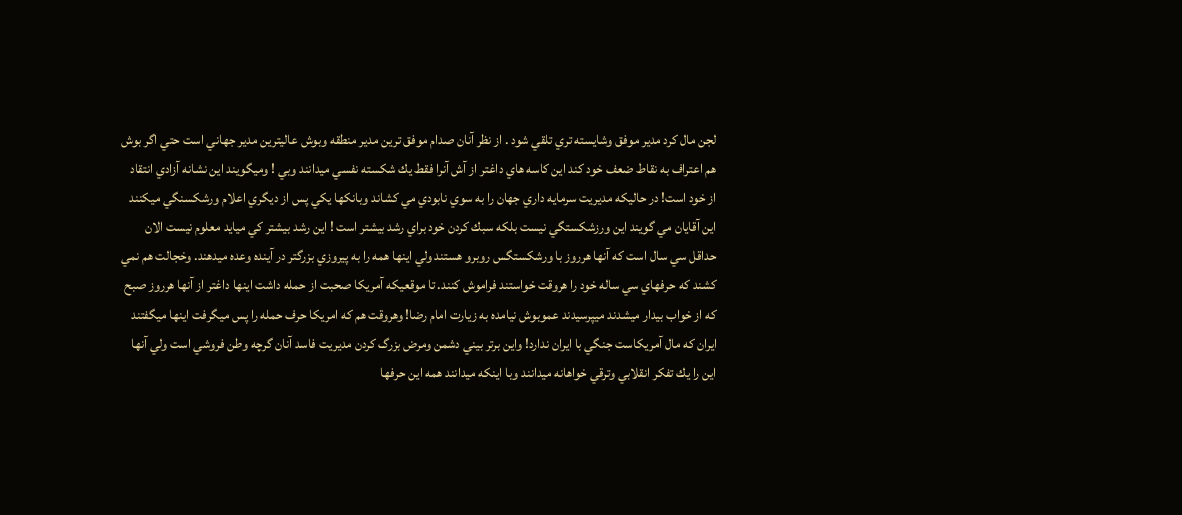لجن مال كرد مدير موفق وشايسته تري تلقي شود . از نظر آنان صدام موفق ترين مدير منطقه وبوش عاليترين مدير جهاني است حتي اگر بوش هم اعتراف به نقاط ضعف خود كند اين كاسه هاي داغتر از آش آنرا فقط يك شكسته نفسي ميدانند وبي ! وميگويند اين نشانه آزادي انتقاد از خود است! در حاليكه مديريت سرمايه داري جهان را به سوي نابودي مي كشاند وبانكها يكي پس از ديگري اعلام ورشكسنگي ميكنند اين آقايان مي گويند اين ورزشكستگي نيست بلكه سبك كردن خود براي رشد بيشتر است ! اين رشد بيشتر كي ميايد معلوم نيست الان حداقل سي سال است كه آنها هرروز با ورشكستگس روبرو هستند ولي اينها همه را به پيروزي بزرگتر در آينده وعده ميدهند. وخجالت هم نمي كشند كه حرفهاي سي ساله خود را هروقت خواستند فراموش كنند. تا موقعيكه آمريكا صحبت از حمله داشت اينها داغتر از آنها هرروز صبح كه از خواب بيدار ميشدند ميپرسيدند عموبوش نيامده به زيارت امام رضا! وهروقت هم كه امريكا حرف حمله را پس ميگرفت اينها ميگفتند ايران كه مال آمريكاست جنگي با ايران ندارد! واين برتر بيني دشمن ومرض بزرگ كردن مديريت فاسد آنان گرچه وطن فروشي است ولي آنها اين را يك تفكر انقلابي وترقي خواهانه ميدانند وبا اينكه ميدانند همه اين حرفها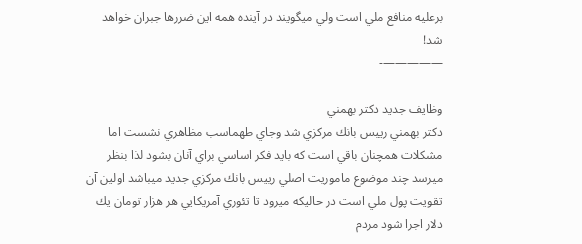برعليه منافع ملي است ولي ميگويند در آينده همه اين ضررها جبران خواهد شد!
—————-

وظايف جديد دكتر بهمني
دكتر بهمني رييس بانك مركزي شد وجاي طهماسب مظاهري نشست اما مشكلات همچنان باقي است كه بايد فكر اساسي براي آنان بشود لذا بنظر ميرسد چند موضوع ماموريت اصلي رييس بانك مركزي جديد ميباشد اولين آن تقويت پول ملي است در حاليكه ميرود تا تئوري آمريكايي هر هزار تومان يك دلار اجرا شود مردم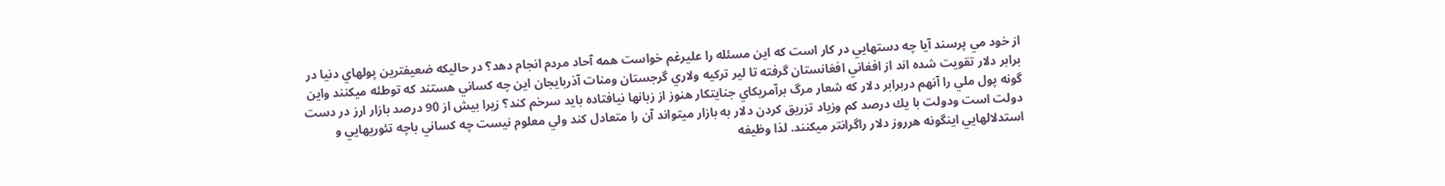از خود مي پرسند آيا چه دستهايي در كار است كه اين مسئله را عليرغم خواست همه آحاد مردم انجام دهد؟ در حاليكه ضعيفترين پولهاي دنيا در برابر دلار تقويت شده اند از افغاني افغانستان گرفته تا لير تركيه ولاري گرجستان ومنات آذربايجان اين چه كساني هستند كه توطئه ميكنند واين گونه پول ملي را آنهم دربرابر دلار كه شعار مرگ برآمريكاي جنايتكار هنوز از زبانها نيافتاده بايد سرخم كند؟ زيرا بيش از 90 درصد بازار ارز در دست دولت است ودولت با يك درصد كم وزياد تزريق كردن دلار به بازار ميتواند آن را متعادل كند ولي معلوم نيست چه كساني باچه تئوريهايي و استدلالهايي اينگونه هرروز دلار راگرانتر ميكنند. لذا وظيفه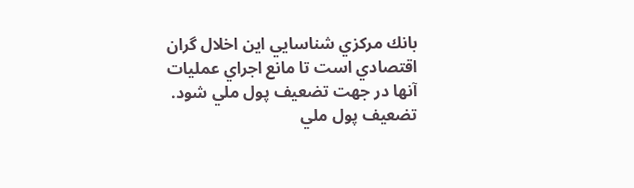بانك مركزي شناسايي اين اخلال گران اقتصادي است تا مانع اجراي عمليات آنها در جهت تضعيف پول ملي شود. تضعيف پول ملي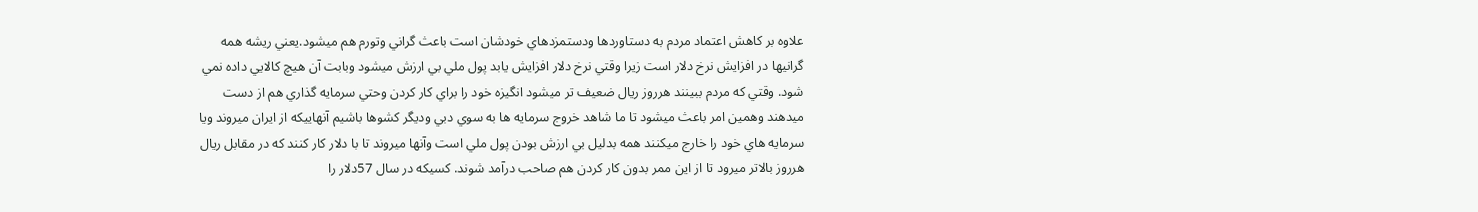علاوه بر كاهش اعتماد مردم به دستاوردها ودستمزدهاي خودشان است باعث گراني وتورم هم ميشود.يعني ريشه همه گرانيها در افزايش نرخ دلار است زيرا وقتي نرخ دلار افزايش يابد پول ملي بي ارزش ميشود وبابت آن هيچ كالايي داده نمي شود. وقتي كه مردم ببينند هرروز ريال ضعيف تر ميشود انگيزه خود را براي كار كردن وحتي سرمايه گذاري هم از دست ميدهند وهمين امر باعث ميشود تا ما شاهد خروج سرمايه ها به سوي دبي وديگر كشوها باشيم آنهاييكه از ايران ميروند ويا سرمايه هاي خود را خارج ميكنند همه بدليل بي ارزش بودن پول ملي است وآنها ميروند تا با دلار كار كنند كه در مقابل ريال هرروز بالاتر ميرود تا از اين ممر بدون كار كردن هم صاحب درآمد شوند. كسيكه در سال 57دلار را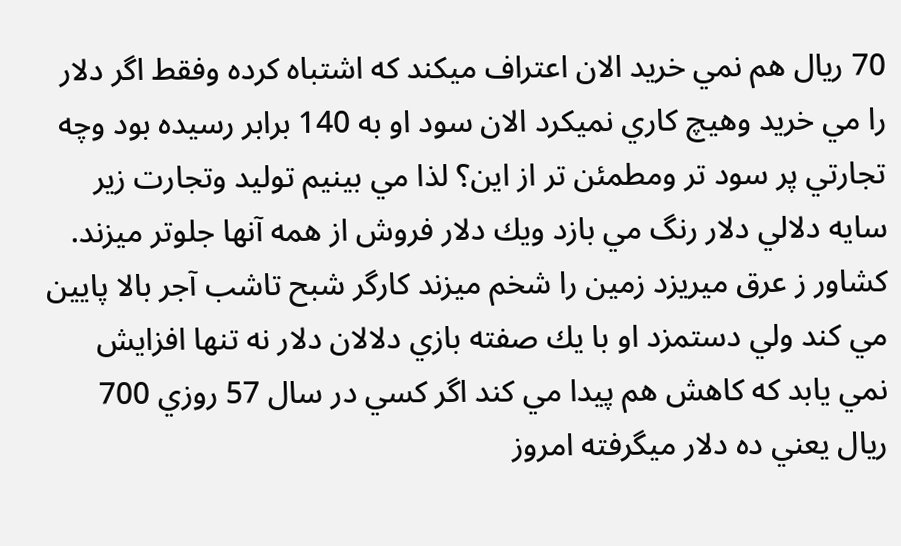70 ريال هم نمي خريد الان اعتراف ميكند كه اشتباه كرده وفقط اگر دلار را مي خريد وهيچ كاري نميكرد الان سود او به 140 برابر رسيده بود وچه تجارتي پر سود تر ومطمئن تر از اين؟ لذا مي بينيم توليد وتجارت زير سايه دلالي دلار رنگ مي بازد ويك دلار فروش از همه آنها جلوتر ميزند. كشاور ز عرق ميريزد زمين را شخم ميزند كارگر شبح تاشب آجر بالا پايين مي كند ولي دستمزد او با يك صفته بازي دلالان دلار نه تنها افزايش نمي يابد كه كاهش هم پيدا مي كند اگر كسي در سال 57 روزي 700 ريال يعني ده دلار ميگرفته امروز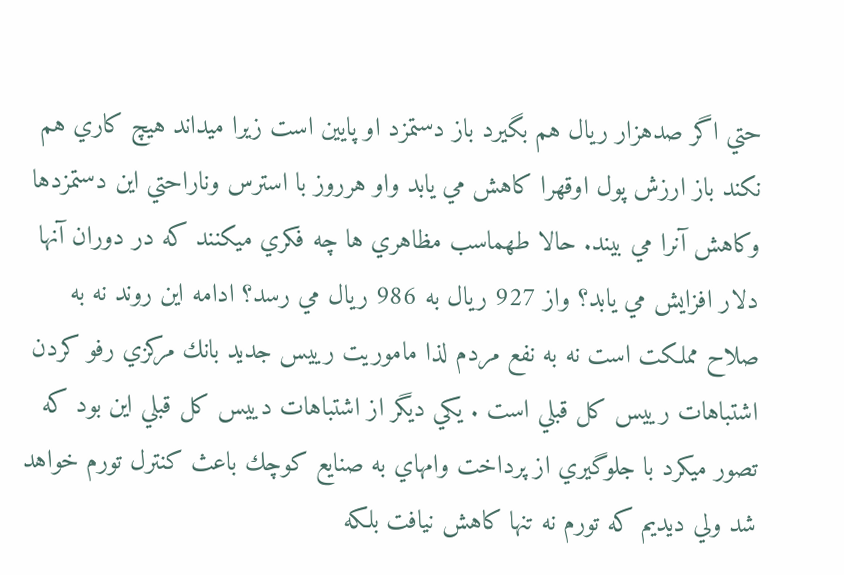حتي اگر صدهزار ريال هم بگيرد باز دستمزد او پايين است زيرا ميداند هيچ كاري هم نكند باز ارزش پول اوقهرا كاهش مي يابد واو هرروز با استرس وناراحتي اين دستمزدها وكاهش آنرا مي بيند. حالا طهماسب مظاهري ها چه فكري ميكنند كه در دوران آنها دلار افزايش مي يابد؟ واز 927 ريال به 986 ريال مي رسد؟ ادامه اين روند نه به صلاح مملكت است نه به نفع مردم لذا ماموريت رييس جديد بانك مركزي رفو كردن اشتباهات رييس كل قبلي است . يكي ديگر از اشتباهات دييس كل قبلي اين بود كه تصور ميكرد با جلوگيري از پرداخت وامهاي به صنايع كوچك باعث كنترل تورم خواهد شد ولي ديديم كه تورم نه تنها كاهش نيافت بلكه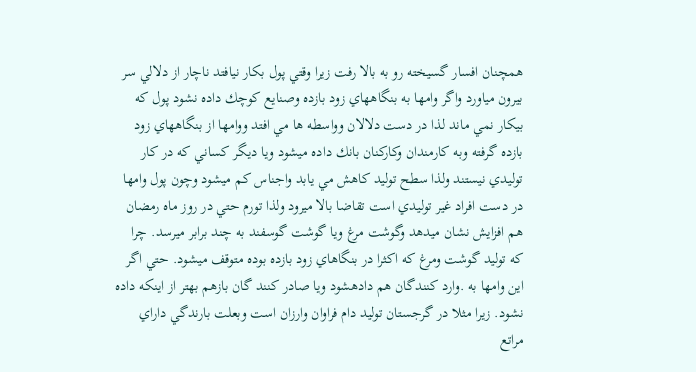همچنان افسار گسيخته رو به بالا رفت زيرا وقتي پول بكار نيافتد ناچار از دلالي سر بيرون مياورد واگر وامها به بنگاههاي زود بازده وصنايع كوچك داده نشود پول كه بيكار نمي ماند لذا در دست دلالان وواسطه ها مي افتد ووامها از بنگاههاي زود بازده گرفته وبه كارمندان وكاركنان بانك داده ميشود ويا ديگر كساني كه در كار توليدي نيستند ولذا سطح توليد كاهش مي يابد واجناس كم ميشود وچون پول وامها در دست افراد غير توليدي است تقاضا بالا ميرود ولذا تورم حتي در روز ماه رمضان هم افزايش نشان ميدهد وگوشت مرغ ويا گوشت گوسفند به چند برابر ميرسد. چرا كه توليد گوشت ومرغ كه اكثرا در بنگاهاي زود بازده بوده متوقف ميشود. حتي اگر اين وامها به .وارد كنندگان هم دادهشود ويا صادر كنند گان بازهم بهتر از اينكه داده نشود. زيرا مثلا در گرجستان توليد دام فراوان وارزان است وبعلت بارندگي داراي مراتع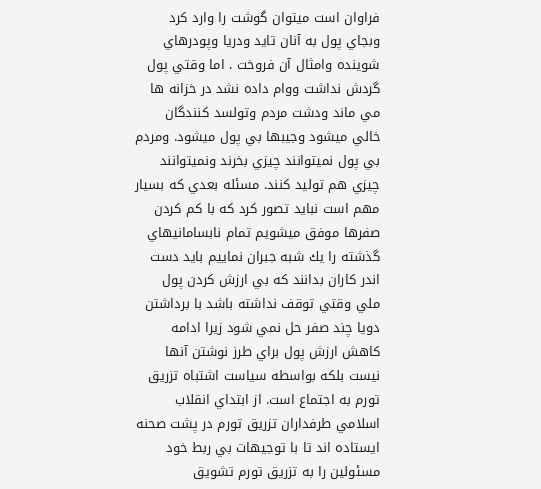فراوان است ميتوان گوشت را وارد كرد وبجاي پول به آنان تايد ودريا وپودرهاي شوينده وامثال آن فروخت . اما وقتي پول گردش نداشت ووام داده نشد در خزانه ها مي ماند ودشت مردم وتولسد كنندگان خالي ميشود وجيبها بي پول ميشود. ومردم بي پول نميتوانند چيزي بخرند ونميتوانند چيزي هم توليد كنند. مسئله بعدي كه بسيار مهم است نبايد تصور كرد كه با كم كردن صفرها موفق ميشويم تمام نابسامانيهاي گذشته را يك شبه جبران نماييم بايد دست اندر كاران بدانند كه بي ارزش كردن پول ملي وقتي توقف نداشته باشد با برداشتن دويا چند صفر حل نمي شود زيرا ادامه كاهش ارزش پول براي طرز نوشتن آنها نيست بلكه بواسطه سياست اشتباه تزريق تورم به اجتماع است. از ابتداي انقلاب اسلامي طرفداران تزريق تورم در پشت صحنه ايستاده اند تا با توجيهات بي ربط خود مسئولين را به تزريق تورم تشويق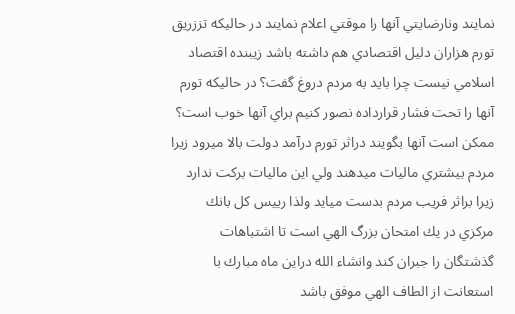نمايند ونارضايتي آنها را موقتي اعلام نمايند در حاليكه تززريق تورم هزاران دليل اقتصادي هم داشته باشد زيبنده اقتصاد اسلامي نيست چرا بايد به مردم دروغ گفت؟ در حاليكه تورم آنها را تحت فشار قرارداده نصور كنيم براي آنها خوب است؟ ممكن است آنها بگويند دراثر تورم درآمد دولت بالا ميرود زيرا مردم بيشتري ماليات ميدهند ولي اين ماليات بركت ندارد زيرا براثر فريب مردم بدست ميايد ولذا رييس كل بانك مركزي در يك امتحان بزرگ الهي است تا اشتباهات گذشتگان را جبران كند وانشاء الله دراين ماه مبارك با استعانت از الطاف الهي موفق باشد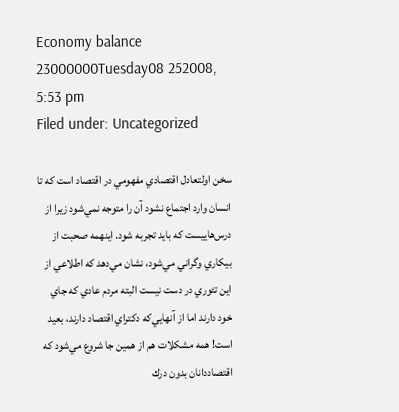Economy balance
23000000Tuesday08 252008, 5:53 pm
Filed under: Uncategorized

سخن اولتعادل اقتصادي مفهومي در اقتصاد است كه تا انسان وارد اجتماع نشود آن را متوجه نمي‌شود زيرا از درس‌هاييست كه بايد تجربه شود. اينهمه صحبت از بيكاري وگراني مي‌شود، نشان مي‌دهد كه اطلاعي از اين تئوري در دست نيست البته مردم عادي كه جاي خود دارند اما از آنهايي‌كه دكتراي اقتصاد دارند، بعيد است! همه مشكلات هم از همين جا شروع مي‌شود كه اقتصاددانان بدون درك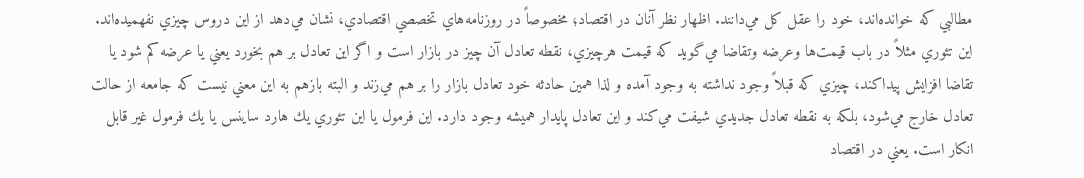مطالبي كه خوانده‌اند، خود را عقل كل مي‌دانند. اظهار نظر آنان در اقتصاد؛ مخصوصاً در روزنامه‌هاي تخصصي اقتصادي، نشان مي‌دهد از اين دروس چيزي نفهميده‌اند. اين تئوري مثلاً در باب قيمت‌ها وعرضه وتقاضا مي‌گويد كه قيمت هرچيزي، نقطه تعادل آن چيز در بازار است و اگر اين تعادل بر هم بخورد يعني يا عرضه كم شود يا تقاضا افزايش پيداكند، چيزي كه قبلاً وجود نداشته به وجود آمده و لذا همين حادثه خود تعادل بازار را بر هم مي‌زند و البته بازهم به اين معني نيست كه جامعه از حالت تعادل خارج مي‌شود، بلكه به نقطه تعادل جديدي شيفت مي‌كند و اين تعادل پايدار هميشه وجود دارد. اين فرمول يا اين تئوري يك هارد ساينس يا يك فرمول غير قابل انكار است. يعني در اقتصاد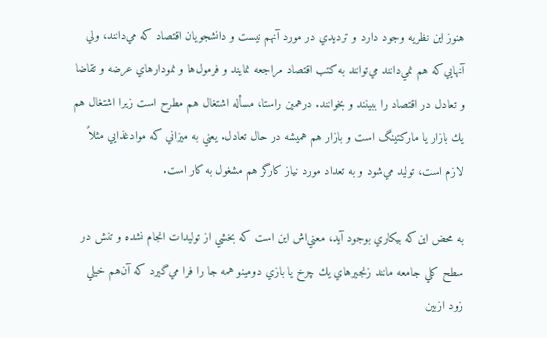هنوز اين نظريه وجود دارد و ترديدي در مورد آنهم نيست و دانشجويان اقتصاد كه مي‌دانند، ولي آنهايي‌كه هم نمي‌دانند مي‌توانند به كتب اقتصاد مراجعه نمايند و فرمول‌ها و نمودارهاي عرضه و تقاضا و تعادل در اقتصاد را ببينند و بخوانند. درهمين راستا، مسأله اشتغال هم مطرح است زيرا اشتغال هم يك بازار يا ماركتينگ است و بازار هم هميشه در حال تعادل. يعني به ميزاني كه موادغذايي مثلاً لازم است، توليد مي‌شود و به تعداد مورد نياز كارگر هم مشغول به كار است.

به محض اين‌كه بيكاري بوجود آيد، معني‌اش اين است كه بخشي از توليدات انجام نشده و تنش در سطح كلي جامعه مانند زنجيرهاي يك چرخ يا بازي دومينو همه جا را فرا مي‌گيرد كه آن‌هم خيلي زود ازبين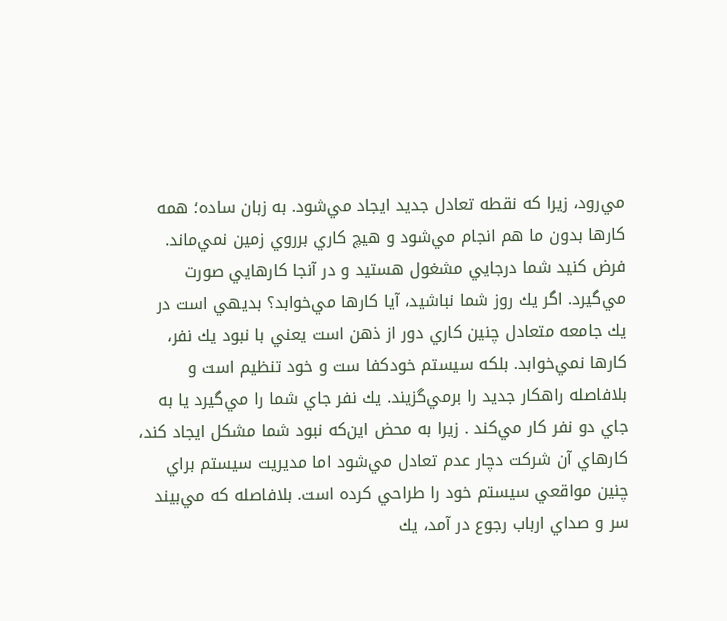مي‌رود، زيرا كه نقطه تعادل جديد ايجاد مي‌شود. به زبان ساده؛ همه كارها بدون ما هم انجام مي‌شود و هيچ كاري برروي زمين نمي‌ماند. فرض كنيد شما درجايي مشغول هستيد و در آنجا كارهايي صورت مي‌گيرد. اگر يك روز شما نباشيد، آيا كارها مي‌خوابد؟ بديهي است در يك جامعه متعادل چنين كاري دور از ذهن است يعني با نبود يك نفر، كارها نمي‌خوابد. بلكه سيستم خودكفا ست و خود تنظيم است و بلافاصله راهكار جديد را برمي‌گزيند. يك نفر جاي شما را مي‌گيرد يا به جاي دو نفر كار مي‌كند . زيرا به محض اين‌كه نبود شما مشكل ايجاد كند، كارهاي آن شركت دچار عدم تعادل مي‌شود اما مديريت سيستم براي چنين مواقعي سيستم خود را طراحي كرده است. بلافاصله كه مي‌بيند سر و صداي ارباب رجوع در آمد، يك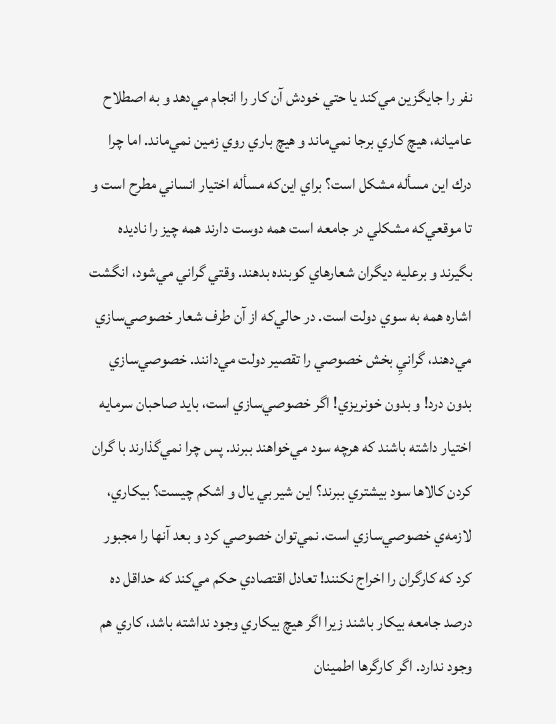نفر را جايگزين مي‌كند يا حتي خودش آن كار را انجام مي‌دهد و به اصطلاح عاميانه، هيچ كاري برجا نمي‌ماند و هيچ باري روي زمين نمي‌ماند. اما چرا درك اين مسأله مشكل است؟ براي اين‌كه مسأله اختيار انساني مطرح است و تا موقعي‌كه مشكلي در جامعه است همه دوست دارند همه چيز را ناديده بگيرند و برعليه ديگران شعارهاي كوبنده بدهند. وقتي گراني مي‌شود، انگشت اشاره همه به سوي دولت است. در حالي‌كه از آن طرف شعار خصوصي‌سازي مي‌دهند، گرانيِ بخش خصوصي را تقصير دولت مي‌دانند. خصوصي‌سازي بدون درد! و بدون خونريزي! اگر خصوصي‌سازي است، بايد صاحبان سرمايه اختيار داشته باشند كه هرچه سود مي‌خواهند ببرند. پس چرا نمي‌گذارند با گران كردن كالاها سود بيشتري ببرند؟ اين شير بي يال و اشكم چيست؟ بيكاري، لازمه‌ي خصوصي‌سازي است. نمي‌توان خصوصي كرد و بعد آنها را مجبور كرد كه كارگران را اخراج نكنند! تعادل اقتصادي حكم مي‌كند كه حداقل ده درصد جامعه بيكار باشند زيرا اگر هيچ بيكاري وجود نداشته باشد، كاري هم وجود ندارد. اگر كارگرها اطمينان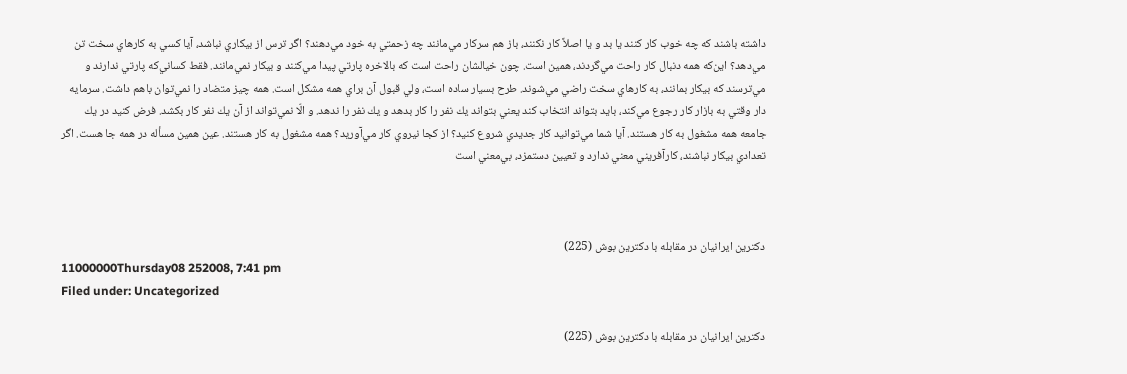داشته باشند كه چه خوب كار كنند يا بد و يا اصلاً كار نكنند، باز هم سركار مي‌مانند چه زحمتي به خود مي‌دهند؟ اگر ترس از بيكاري نباشد، آيا كسي به كارهاي سخت تن مي‌دهد؟ اين‌كه همه دنبال كار راحت مي‌گردند، همين است. چون خيالشان راحت است كه بالاخره پارتي پيدا مي‌كنند و بيكار نمي‌مانند. فقط كساني‌كه پارتي ندارند و مي‌ترسند كه بيكار بمانند، به كارهاي سخت راضي مي‌شوند. طرح بسيار ساده است، ولي قبول آن براي همه مشكل است. همه چيز متضاد را نمي‌توان باهم داشت. سرمايه دار وقتي به بازار كار رجوع مي‌كند، بايد بتواند انتخاب كند يعني بتواند يك نفر را كار بدهد و يك نفر را ندهد. و الّا نمي‌تواند از آن يك نفر كار بكشد. فرض كنيد در يك جامعه همه مشغول به كار هستند. آيا شما مي‌توانيد كار جديدي شروع كنيد؟ از كجا نيروي كار مي‌آوريد؟ همه مشغول به كار هستند. عين همين مسأله در همه جا هست. اگر تعدادي بيكار نباشند، كارآفريني معني ندارد و تعيين دستمزد، بي‌معني است



دكترين ايرانيان در مقابله با دكترين بوش (225)
11000000Thursday08 252008, 7:41 pm
Filed under: Uncategorized

دكترين ايرانيان در مقابله با دكترين بوش (225)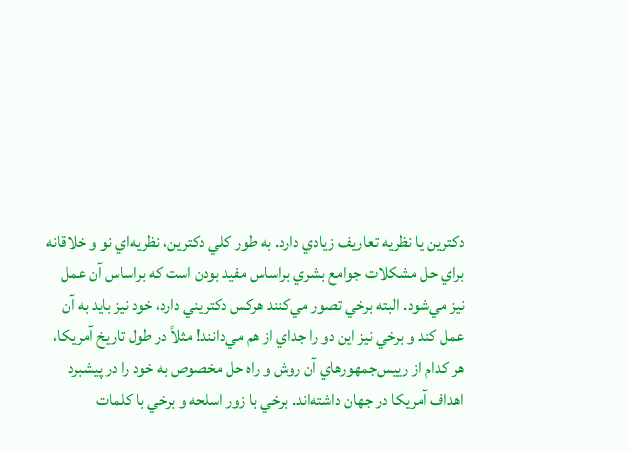دكترين يا نظريه تعاريف زيادي دارد. به طور كلي دكترين، نظريه‌اي نو و خلاقانه براي حل مشكلات جوامع بشري براساس مفيد بودن است كه براساس آن عمل نيز مي‌شود. البته برخي تصور مي‌كنند هركس دكتريني دارد، خود نيز بايد به آن عمل كند و برخي نيز اين دو را جداي از هم مي‌دانند! مثلاً در طول تاريخ آمريكا، هر كدام از رييس‌جمهورهاي آن روش و راه حل مخصوص به خود را در پيشبرد اهداف آمريكا در جهان داشته‌اند. برخي با زور اسلحه و برخي با كلمات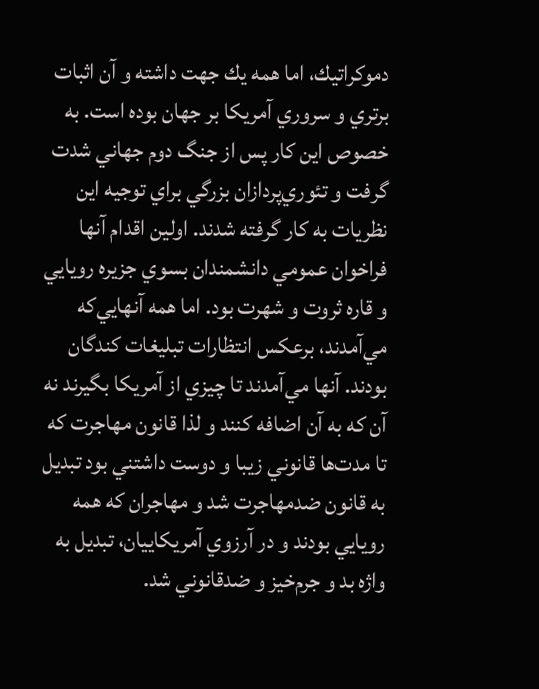دموكراتيك، اما همه يك جهت داشته و آن اثبات برتري و سروري آمريكا بر جهان بوده است. به خصوص اين كار پس از جنگ دوم جهاني شدت گرفت و تئوري‌پردازان بزرگي براي توجيه اين نظريات به كار گرفته شدند. اولين اقدام آنها فراخوان عمومي دانشمندان بسوي جزيره رويايي و قاره ثروت و شهرت بود. اما همه آنهايي‌كه مي‌آمدند، برعكس انتظارات تبليغات كندگان بودند. آنها مي‌آمدند تا چيزي از آمريكا بگيرند نه آن كه به آن اضافه كنند و لذا قانون مهاجرت كه تا مدت‌ها قانوني زيبا و دوست داشتني بود تبديل به قانون ضدمهاجرت شد و مهاجران كه همه رويايي بودند و در آرزوي آمريكاييان، تبديل به واژه بد و جرم‌خيز و ضدقانوني شد.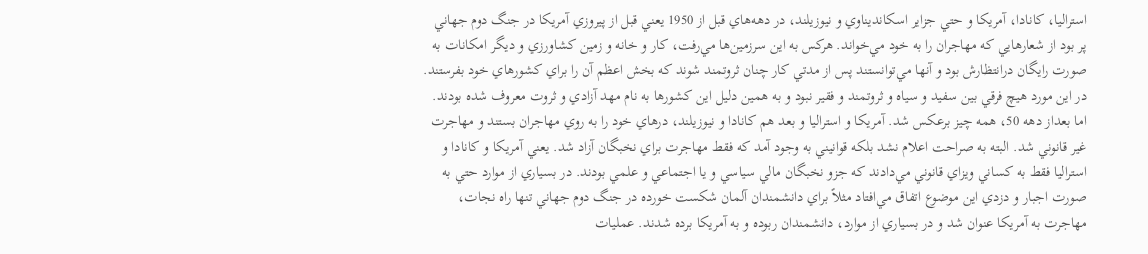استراليا، كانادا، آمريكا و حتي جزاير اسكانديناوي و نيوزيلند، در دهه‌هاي قبل از 1950 يعني قبل از پيروزي آمريكا در جنگ دوم جهاني پر بود از شعارهايي كه مهاجران را به خود مي‌خواند. هركس به اين سرزمين‌ها مي‌رفت، كار و خانه و زمين كشاورزي و ديگر امكانات به صورت رايگان درانتظارش بود و آنها مي‌توانستند پس از مدتي كار چنان ثروتمند شوند كه بخش اعظم آن را براي كشورهاي خود بفرستند. در اين مورد هيچ فرقي بين سفيد و سياه و ثروتمند و فقير نبود و به همين دليل اين كشورها به نام مهد آزادي و ثروت معروف شده بودند. اما بعداز دهه 50، همه چيز برعكس شد. آمريكا و استراليا و بعد هم كانادا و نيوزيلند، درهاي خود را به روي مهاجران بستند و مهاجرت غير قانوني شد. البته به صراحت اعلام نشد بلكه قوانيني به وجود آمد كه فقط مهاجرت براي نخبگان آزاد شد. يعني آمريكا و كانادا و استراليا فقط به كساني ويزاي قانوني مي‌دادند كه جزو نخبگان مالي سياسي و يا اجتماعي و علمي بودند. در بسياري از موارد حتي به صورت اجبار و دزدي اين موضوع اتفاق مي‌افتاد مثلاً براي دانشمندان آلمان شكست خورده در جنگ دوم جهاني تنها راه نجات، مهاجرت به آمريكا عنوان شد و در بسياري از موارد، دانشمندان ربوده و به آمريكا برده شدند. عمليات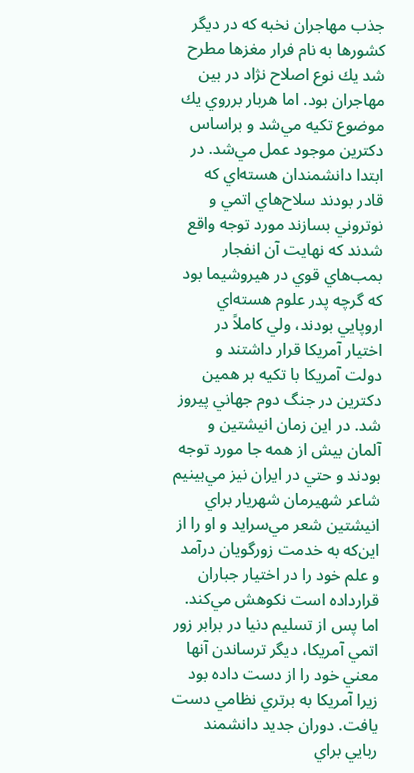جذب مهاجران نخبه كه در ديگر كشورها به نام فرار مغزها مطرح شد يك نوع اصلاح ن‍ژاد در بين مهاجران بود. اما هربار برروي يك موضوع تكيه مي‌شد و براساس دكترين موجود عمل مي‌شد. در ابتدا دانشمندان هسته‌اي كه قادر بودند سلاح‌هاي اتمي و نوتروني بسازند مورد توجه واقع شدند كه نهايت آن انفجار بمب‌هاي قوي در هيروشيما بود كه گرچه پدر علوم هسته‌اي اروپايي بودند، ولي كاملاً در اختيار آمريكا قرار داشتند و دولت آمريكا با تكيه بر همين دكترين در جنگ دوم جهاني پيروز شد. در اين زمان انيشتين و آلمان بيش از همه جا مورد توجه بودند و حتي در ايران نيز مي‌بينيم شاعر شهيرمان شهريار براي انيشتين شعر مي‌سرايد و او را از اين‌كه به خدمت زورگويان درآمد و علم خود را در اختيار جباران قرارداده است نكوهش مي‌كند. اما پس از تسليم دنيا در برابر زور اتمي آمريكا، ديگر ترساندن آنها معني خود را از دست داده بود زيرا آمريكا به برتري نظامي دست يافت. دوران جديد دانشمند ربايي براي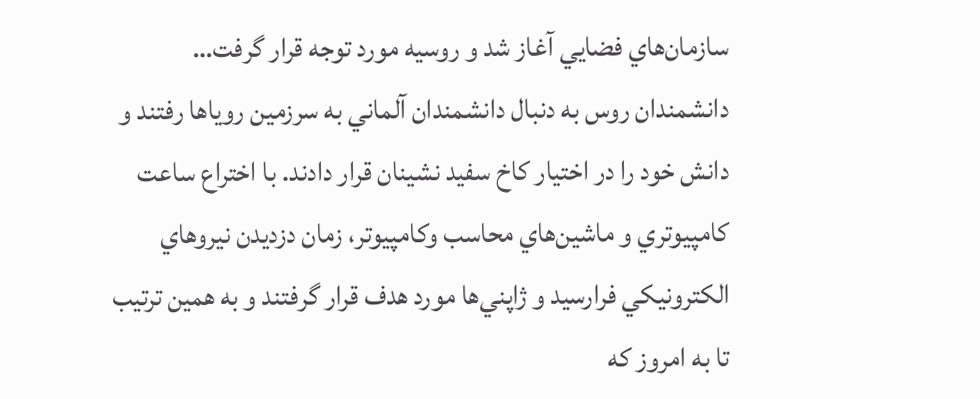سازمان‌هاي فضايي آغاز شد و روسيه مورد توجه قرار گرفت… دانشمندان روس به دنبال دانشمندان آلماني به سرزمين روياها رفتند و دانش خود را در اختيار كاخ سفيد نشينان قرار دادند. با اختراع ساعت كامپيوتري و ماشين‌هاي محاسب وكامپيوتر، زمان دزديدن نيروهاي الكترونيكي فرارسيد و ژاپني‌ها مورد هدف قرار گرفتند و به همين ترتيب تا به امروز كه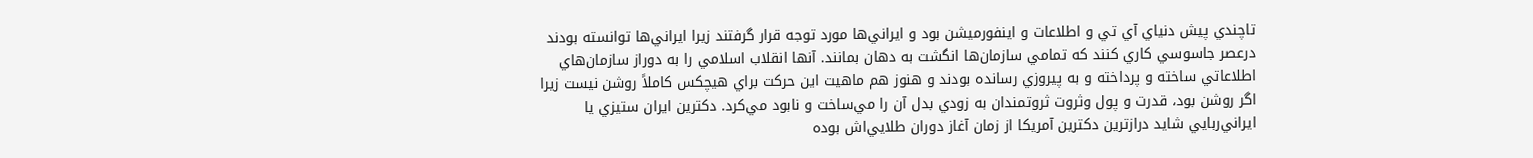تاچندي پيش دنياي آي تي و اطلاعات و اينفورميشن بود و ايراني‌ها مورد توجه قرار گرفتند زيرا ايراني‌ها توانسته بودند درعصر جاسوسي كاري كنند كه تمامي سازمان‌ها انگشت به دهان بمانند. آنها انقلاب اسلامي را به دوراز سازمان‌هاي اطلاعاتي ساخته و پرداخته و به پيروزي رسانده بودند و هنوز هم ماهيت اين حركت براي هيچكس كاملاً روشن نيست زيرا اگر روشن بود، قدرت و پول وثروت ثروتمندان به زودي بدل آن را مي‌ساخت و نابود مي‌كرد. دكترين ايران ستيزي يا ايراني‌ربايي شايد درازترين دكترين آمريكا از زمان آغاز دوران طلايي‌اش بوده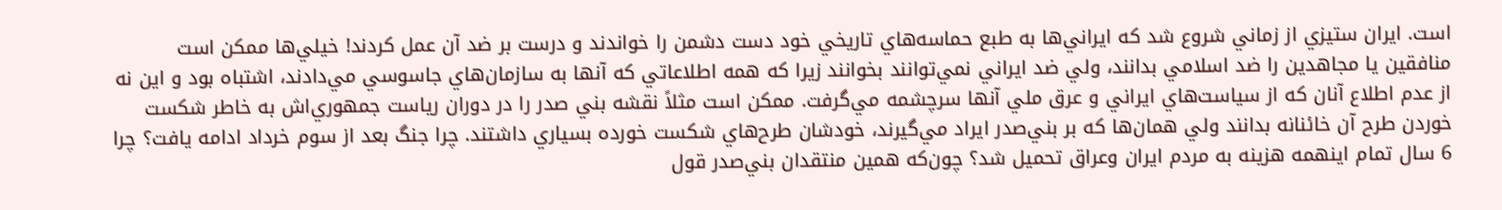است. ايران ستيزي از زماني شروع شد كه ايراني‌ها به طبع حماسه‌هاي تاريخي خود دست دشمن را خواندند و درست بر ضد آن عمل كردند! خيلي‌ها ممكن است منافقين يا مجاهدين را ضد اسلامي بدانند، ولي ضد ايراني نمي‌توانند بخوانند زيرا كه همه اطلاعاتي كه آنها به سازمان‌هاي جاسوسي مي‌دادند، اشتباه بود و اين نه از عدم اطلاع آنان كه از سياست‌هاي ايراني و عرق ملي آنها سرچشمه مي‌گرفت. ممكن است مثلاً نقشه بني صدر را در دوران رياست جمهوري‌اش به خاطر شكست خوردن طرح آن خائنانه بدانند ولي همان‌ها كه بر بني‌صدر ايراد مي‌گيرند، خودشان طرح‌هاي شكست خورده بسياري داشتند. چرا جنگ بعد از سوم خرداد ادامه يافت؟ چرا 6 سال تمام اينهمه هزينه به مردم ايران وعراق تحميل شد؟ چون‌كه همين منتقدان بني‌صدر قول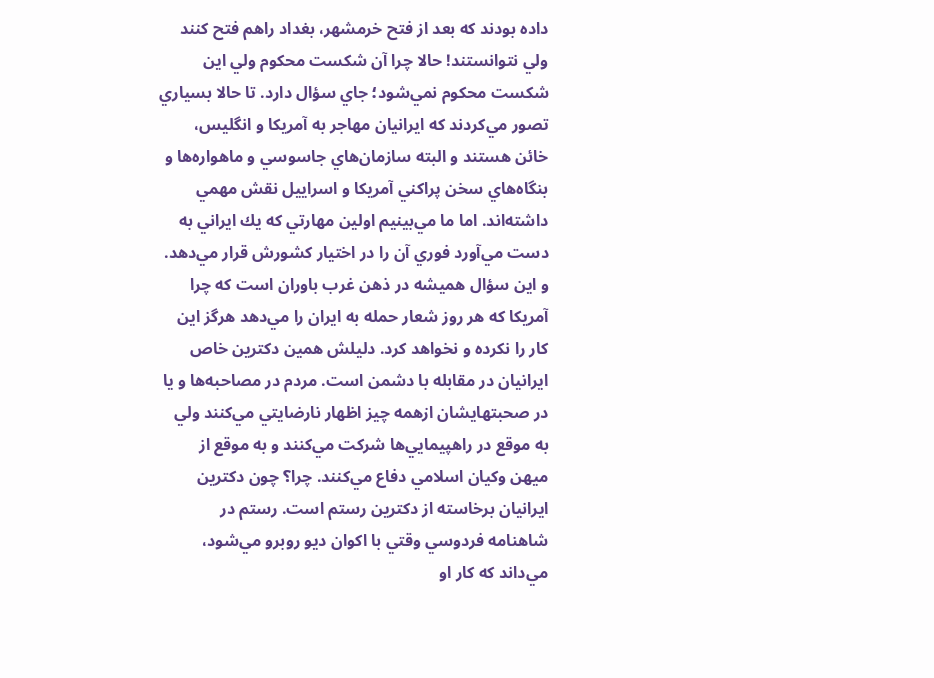داده بودند كه بعد از فتح خرمشهر، بغداد راهم فتح كنند ولي نتوانستند! حالا چرا آن شكست محكوم ولي اين شكست محكوم نمي‌شود؛ جاي سؤال دارد. تا حالا بسياري تصور مي‌كردند كه ايرانيان مهاجر به آمريكا و انگليس، خائن هستند و البته سازمان‌هاي جاسوسي و ماهواره‌ها و بنگاه‌هاي سخن پراكني آمريكا و اسراييل نقش مهمي داشته‌اند. اما ما مي‌بينيم اولين مهارتي كه يك ايراني به دست مي‌آورد فوري آن را در اختيار كشورش قرار مي‌دهد. و اين سؤال هميشه در ذهن غرب باوران است كه چرا آمريكا كه هر روز شعار حمله به ايران را مي‌دهد هرگز اين كار را نكرده و نخواهد كرد. دليلش همين دكترين خاص ايرانيان در مقابله با دشمن است. مردم در مصاحبه‌ها و يا در صحبتهايشان ازهمه چيز اظهار نارضايتي مي‌كنند ولي به موقع در راهپيمايي‌ها شركت مي‌كنند و به موقع از ميهن وكيان اسلامي دفاع مي‌كنند. چرا؟ چون دكترين ايرانيان برخاسته از دكترين رستم است. رستم در شاهنامه فردوسي وقتي با اكوان ديو روبرو مي‌شود، مي‌داند كه كار او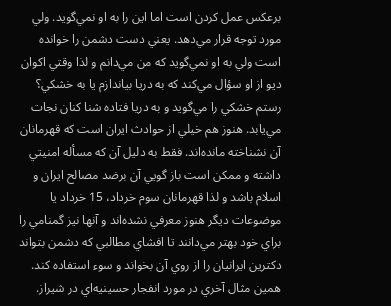برعكس عمل كردن است اما اين را به او نمي‌گويد. ولي مورد توجه قرار مي‌دهد. يعني دست دشمن را خوانده است ولي به او نمي‌گويد كه من مي‌دانم و لذا وقتي اكوان ديو از او سؤال مي‌كند كه به دريا بياندازم يا به خشكي؟ رستم خشكي را مي‌گويد و به دريا فتاده شنا كنان نجات مي‌يابد. هنوز هم خيلي از حوادث ايران است كه قهرمانان آن نشناخته مانده‌اند. فقط به دليل آن كه مسأله امنيتي داشته و ممكن است باز گويي آن برضد مصالح ايران و اسلام باشد و لذا قهرمانان سوم خرداد، 15 خرداد يا موضوعات ديگر هنوز معرفي نشده‌اند و آنها نيز گمنامي را براي خود بهتر مي‌دانند تا افشاي مطالبي كه دشمن بتواند دكترين ايرانيان را از روي آن بخواند و سوء استفاده كند. همين مثال آخري در مورد انفجار حسينيه‌اي در شيراز.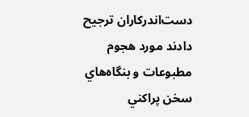دست‌اندركاران ترجيح دادند مورد هجوم مطبوعات و بنگاه‌هاي سخن پراكني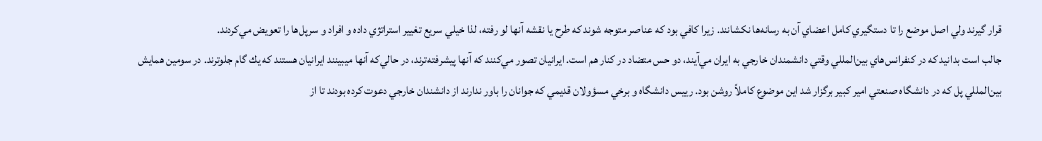قرار گيرند ولي اصل موضع را تا دستگيري كامل اعضاي آن به رسانه‌ها نكشانند. زيرا كافي بود كه عناصر متوجه شوند كه طرح يا نقشه آنها لو رفته، لذا خيلي سريع تغيير استراتژي داده و افراد و سرپل‌ها را تعويض مي‌كردند.
جالب است بدانيد كه در كنفرانس‌هاي بين‌المللي وقتي دانشمندان خارجي به ايران مي‌آيند، دو حس متضاد در كنار هم است. ايرانيان تصور مي‌كنند كه آنها پيشرفته‌ترند، در حالي‌كه آنها ميبينند ايرانيان هستند كه يك گام جلوترند. در سومين همايش بين‌المللي پل كه در دانشگاه صنعتي امير كبير برگزار شد اين موضوع كاملاً روشن بود. رييس دانشگاه و برخي مسؤولان قديمي كه جوانان را باور ندارند از دانشندان خارجي دعوت كرده بودند تا از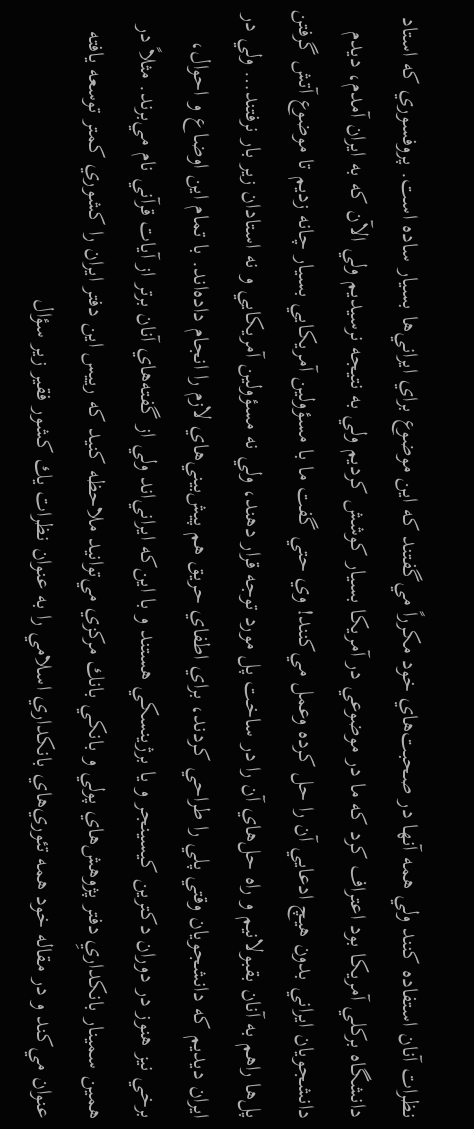نظرات آنان استفاده كنند ولي همه آنها در صحبت‌هاي خود مكرراً مي‌گفتند كه اين موضوع براي ايراني‌ها بسيار ساده است. پروفسوري كه استاد دانشگاه بركلي آمريكا بود اعتراف كرد كه ما در موضوعي در آمريكا بسيار كوشش كرديم ولي به نتيجه نرسيديم ولي الآن كه به ايران آمدم، ديدم دانشجويان ايراني بدون هيچ ادعايي آن را حل كرده وعمل مي‌كنند! وي حتي گفت ما با مسؤولين آمريكايي بسيار چانه زديم تا موضوع آتش گرفتن پل‌ها راهم به آنان بقبولانيم و راه حل‌هاي آن را در ساخت پل مورد توجه قرار دهند، ولي نه مسؤولين آمريكايي و نه استادان زير بار نرفتند… ولي در ايران ديديم كه دانشجويان وقتي پلي را طراحي كردند، براي اطفاي حريق هم پيش‌بيني‌هاي لازم را انجام داده‌اند. با تمام اين اوضاع و احوال، برخي نيز هنوز در دوران دكترين كيسينجر و يا برژينسكي هستند و با اين‌كه ايراني‌اند ولي از گفته‌هاي آنان برتر از آيات قرآني نام مي‌برند. مثلاً در همين سمينار بانكداريِ دفتر پژوهش‌هاي پولي و بانكي بانك مركزي مي‌توانيد ملاحظه كنيد كه رييس اين دفتر ايران را كشوري كمتر توسعه يافته عنوان مي‌كند و در مقاله خود همه تئوري‌هاي بانكداري اسلامي را به عنوان نظرات يك كشور فقير زير سؤال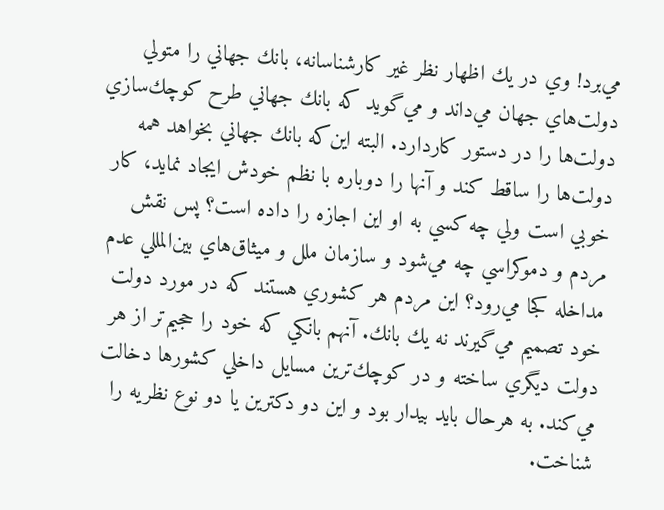مي‌برد! وي در يك اظهار نظر غير كارشناسانه، بانك جهاني را متولي دولت‌هاي جهان مي‌داند و مي‌گويد كه بانك جهاني طرح كوچك‌سازي دولت‌ها را در دستور كاردارد. البته اين‌كه بانك جهاني بخواهد همه دولت‌ها را ساقط كند و آنها را دوباره با نظم خودش ايجاد نمايد، كار خوبي است ولي چه كسي به او اين اجازه را داده است؟ پس نقش مردم و دموكراسي چه مي‌شود و سازمان ملل و ميثاق‌هاي بين‌المللي عدم مداخله كجا مي‌رود؟ اين مردم هر كشوري هستند كه در مورد دولت خود تصميم مي‌گيرند نه يك بانك. آنهم بانكي كه خود را حجيم‌تر از هر دولت ديگري ساخته و در كوچك‌ترين مسايل داخلي كشورها دخالت مي‌كند. به هرحال بايد بيدار بود و اين دو دكترين يا دو نوع نظريه را شناخت.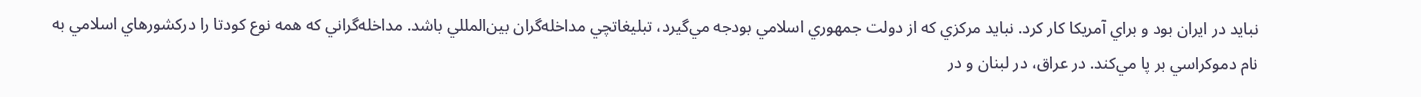نبايد در ايران بود و براي آمريكا كار كرد. نبايد مركزي كه از دولت جمهوري اسلامي بودجه مي‌گيرد، تبليغاتچي مداخله‌گران بين‌المللي باشد. مداخله‌گراني كه همه نوع كودتا را دركشورهاي اسلامي به نام دموكراسي بر پا‌ مي‌كند. در عراق، در لبنان و در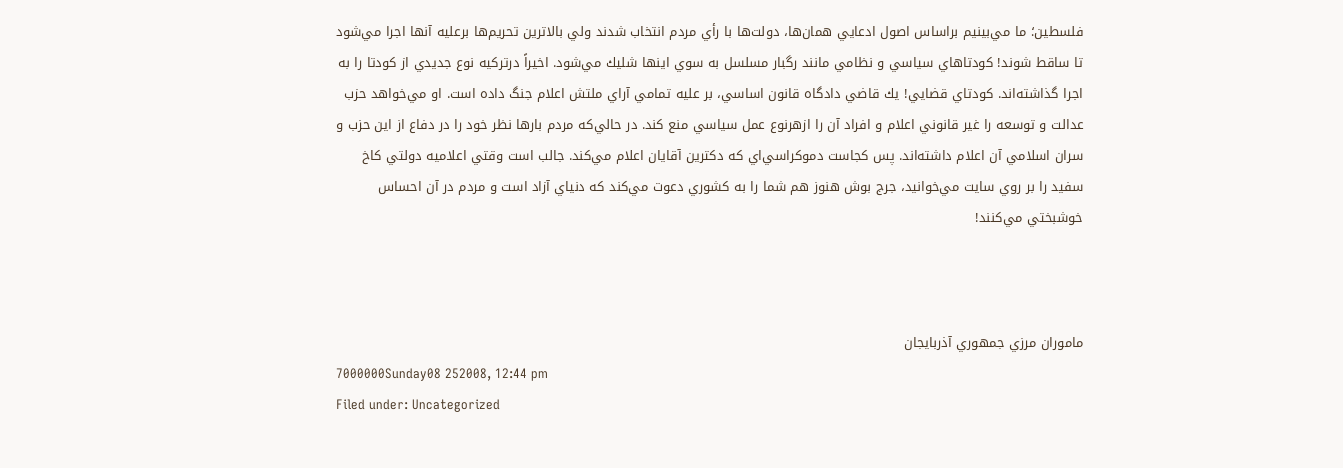فلسطين؛ ما مي‌بينيم براساس اصول ادعايي همان‌ها، دولت‌ها با رأي مردم انتخاب شدند ولي بالاترين تحريم‌ها برعليه آنها اجرا مي‌شود تا ساقط شوند! كودتاهاي سياسي و نظامي مانند رگبار مسلسل به سوي اينها شليك مي‌شود. اخيراً درتركيه نوع جديدي از كودتا را به اجرا گذاشته‌اند. كودتاي قضايي! يك قاضي دادگاه قانون اساسي، بر عليه تمامي آراي ملتش اعلام جنگ داده است. او مي‌خواهد حزب عدالت و توسعه را غير قانوني اعلام و افراد آن را ازهرنوع عمل سياسي منع كند. در حالي‌كه مردم بارها نظر خود را در دفاع از اين حزب و سران اسلامي آن اعلام داشته‌اند. پس كجاست دموكراسي‌اي كه دكترين آقايان اعلام مي‌كند. جالب است وقتي اعلاميه دولتي كاخ سفيد را بر روي سايت مي‌خوانيد، جرج بوش هنوز هم شما را به كشوري دعوت مي‌كند كه دنياي آزاد است و مردم در آن احساس خوشبختي مي‌كنند!



ماموران مرزي جمهوري آذربايجان
7000000Sunday08 252008, 12:44 pm
Filed under: Uncategorized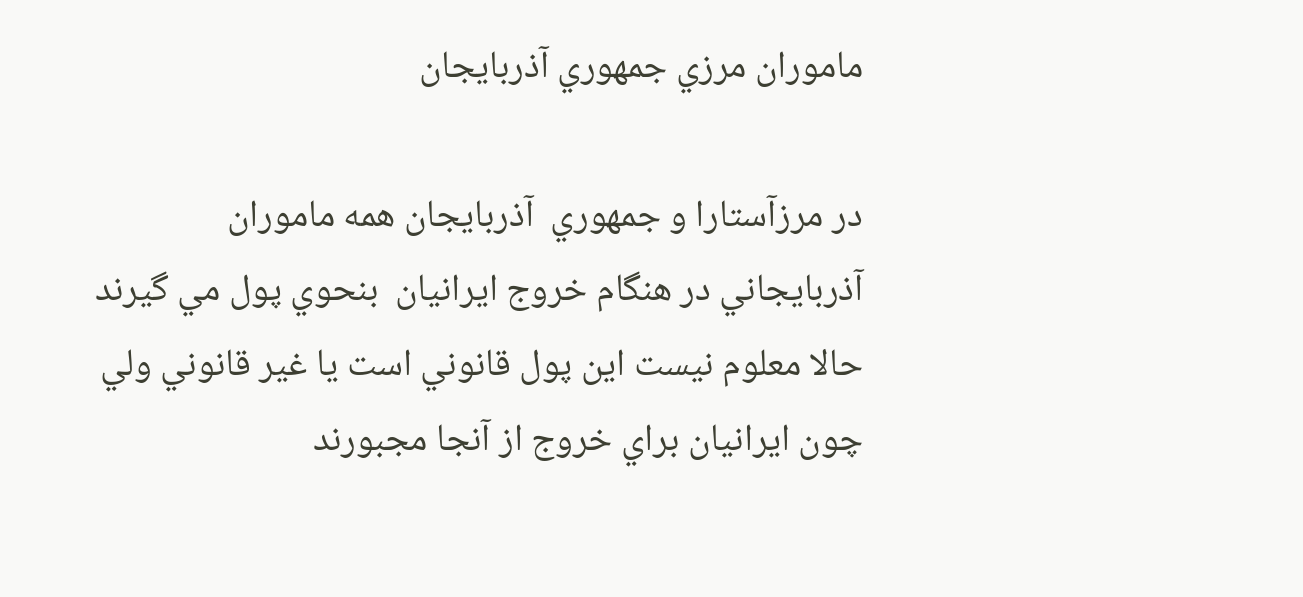ماموران مرزي جمهوري آذربايجان

در مرزآستارا و جمهوري  آذربايجان همه ماموران آذربايجاني در هنگام خروج ايرانيان  بنحوي پول مي گيرند حالا معلوم نيست اين پول قانوني است يا غير قانوني ولي چون ايرانيان براي خروج از آنجا مجبورند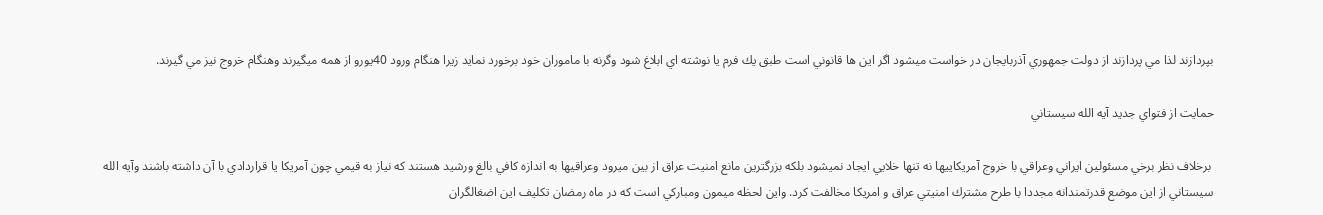بپردازند لذا مي پردازند از دولت جمهوري آذربايجان در خواست ميشود اگر اين ها قانوني است طبق يك فرم يا نوشته اي ابلاغ شود وگرنه با ماموران خود برخورد نمايد زيرا هنگام ورود 40يورو از همه ميگيرند وهنگام خروج نيز مي گيرند.

حمايت از فتواي جديد آيه الله سيستاني

 برخلاف نظر برخي مسئولين ايراني وعراقي با خروج آمريكاييها نه تنها خلايي ايجاد نميشود بلكه بزرگترين مانع امنيت عراق از بين ميرود وعراقيها به اندازه كافي بالغ ورشيد هستند كه نياز به قيمي چون آمريكا يا قراردادي با آن داشته باشند وآيه الله سيستاني از اين موضع قدرتمندانه مجددا با طرح مشترك امنيتي عراق و امريكا مخالفت كرد. واين لحظه ميمون ومباركي است كه در ماه رمضان تكليف اين اضغالگران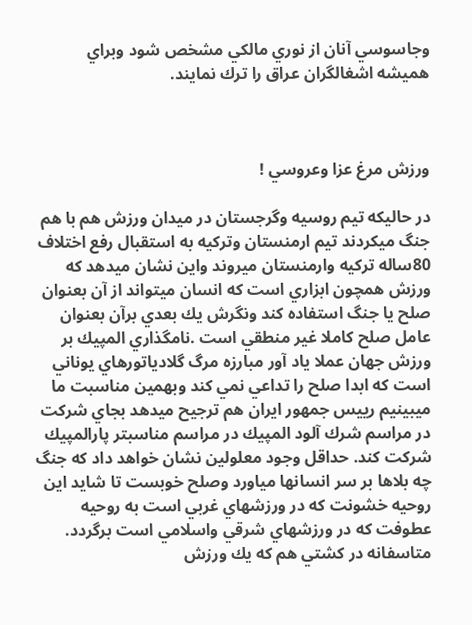وجاسوسي آنان از نوري مالكي مشخص شود وبراي هميشه اشغالگران عراق را ترك نمايند.



ورزش مرغ عزا وعروسي !

در حاليكه تيم روسيه وگرجستان در ميدان ورزش هم با هم جنگ ميكردند تيم ارمنستان وتركيه به استقبال رفع اختلاف 80ساله تركيه وارمنستان ميروند واين نشان ميدهد كه ورزش همچون ابزاري است كه انسان ميتواند از آن بعنوان صلح يا جنگ استفاده كند ونگرش يك بعدي برآن بعنوان عامل صلح كاملا غير منطقي است .نامگذاري المپيك بر ورزش جهان عملا ياد آور مبارزه مرگ گلادياتورهاي يوناني است كه ابدا صلح را تداعي نمي كند وبهمين مناسبت ما ميبينيم رييس جمهور ايران هم ترجيح ميدهد بجاي شركت  در مراسم شرك آلود المپيك در مراسم مناسبتر پارالمپيك شركت كند. حداقل وجود معلولين نشان خواهد داد كه جنگ چه بلاها بر سر انسانها مياورد وصلح خوبست تا شايد اين روحيه خشونت كه در ورزشهاي غربي است به روحيه عطوفت كه در ورزشهاي شرقي واسلامي است برگردد. متاسفانه در كشتي هم كه يك ورزش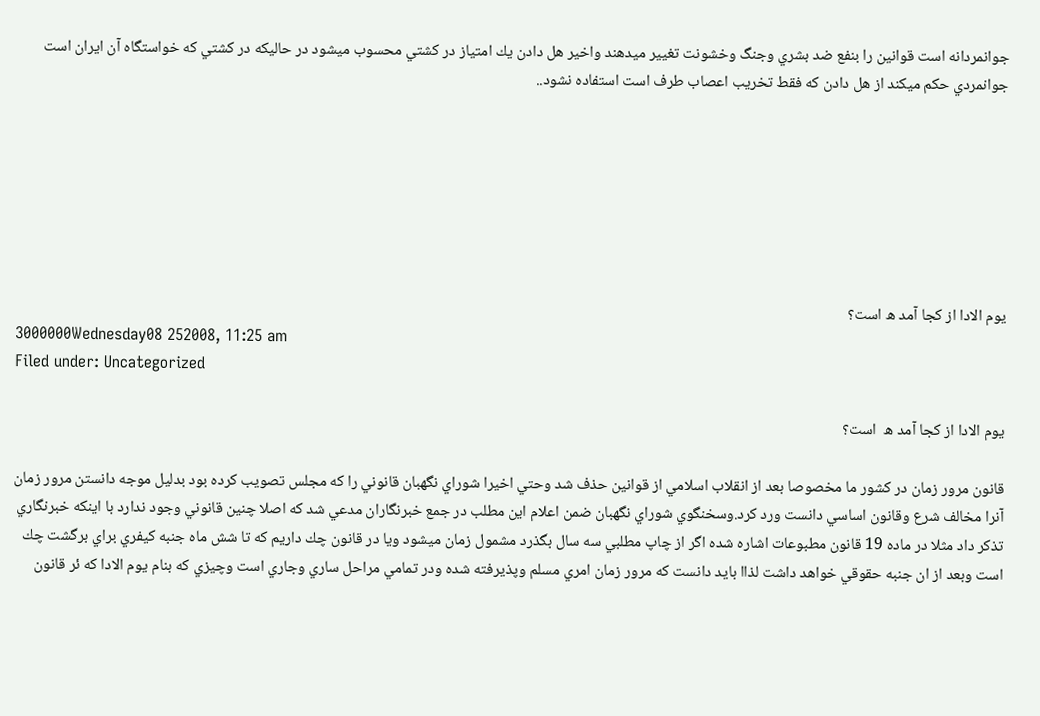جوانمردانه است قوانين را بنفع ضد بشري وجنگ وخشونت تغيير ميدهند واخير هل دادن يك امتياز در كشتي محسوب ميشود در حاليكه در كشتي كه خواستگاه آن ايران است جوانمردي حكم ميكند از هل دادن كه فقط تخريب اعصاب طرف است استفاده نشود..







يوم الادا از كجا آمد ه است؟
3000000Wednesday08 252008, 11:25 am
Filed under: Uncategorized

يوم الادا از كجا آمد ه  است؟

قانون مرور زمان در كشور ما مخصوصا بعد از انقلاب اسلامي از قوانين حذف شد وحتي اخيرا شوراي نگهبان قانوني را كه مجلس تصويب كرده بود بدليل موجه دانستن مرور زمان آنرا مخالف شرع وقانون اساسي دانست ورد كرد.وسخنگوي شوراي نگهبان ضمن اعلام اين مطلب در جمع خبرنگاران مدعي شد كه اصلا چنين قانوني وجود ندارد با اينكه خبرنگاري تذكر داد مثلا در ماده 19 قانون مطبوعات اشاره شده اگر از چاپ مطلبي سه سال بگذرد مشمول زمان ميشود ويا در قانون چك داريم كه تا شش ماه جنبه كيفري براي برگشت چك است وبعد از ان جنبه حقوقي خواهد داشت لذاا بايد دانست كه مرور زمان امري مسلم وپذيرفته شده ودر تمامي مراحل ساري وجاري است وچيزي كه بنام يوم الادا كه ئر قانون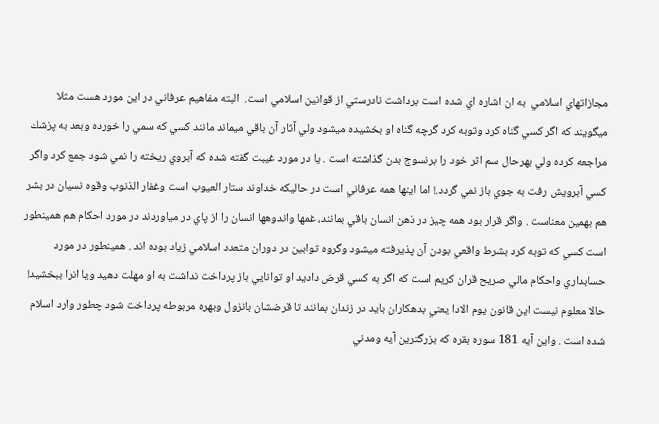مجازاتهاي اسلامي  به ان اشاره اي شده است برداشت نادرستي از قوانين اسلامي است.  البته مفاهيم عرفاني در اين مورد هست مثلا ميگويند كه اگر كسي گناه كرد وتوبه كرد گرچه گناه او بخشيده ميشود ولي آثار آن باقي ميماند مانند كسي كه سمي را خورده وبعد به پزشك مراجعه كرده ولي بهرحال سم اثر خود را برنسوج بدن گذاشته است . يا در مورد غيبت گفته شده كه آبروي ريخته را نمي شود جمع كرد واگر كسي آبرويش رفت به جوي باز نمي گردد.! اما اينها همه عرفاني است در حاليكه خداوند ستار العيوب است وغفار الذنوب وقوه نسيان در بشر هم بهمين معناست . واگر قرار بود همه چيز در ذهن انسان باقي بمانند، غمها واندوهها انسان را از پاي در مياوردند در مورد احكام هم همينطور است كسي كه توبه كرد بشرط واقعي بودن آن پذيرفته ميشود وگروه توابين در دوران متعدد اسلامي زياد بوده اند . همينطور در مورد حسابداري واحكام مالي صريح قران كريم است كه اگر به كسي قرض داديد او توانايي باز پرداخت نداشت به او مهلت دهيد ويا انرا ببخشيد! حالا معلوم نيست اين قانون يوم الادا يعني بدهكاران بايد در زندان بمانند تا قرضشان بانزول وبهره مربوطه پرداخت شود چطور وارد اسلام شده است . واين آيه 181 سوره بقره كه بزرگترين آيه ومدني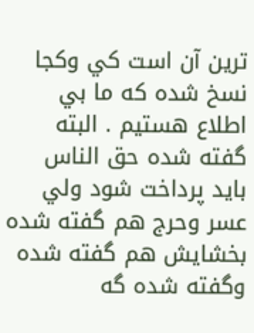ترين آن است كي وكجا نسخ شده كه ما بي اطلاع هستيم . البته گفته شده حق الناس بايد پرداخت شود ولي عسر وحرج هم گفته شده بخشايش هم گفته شده وگفته شده گه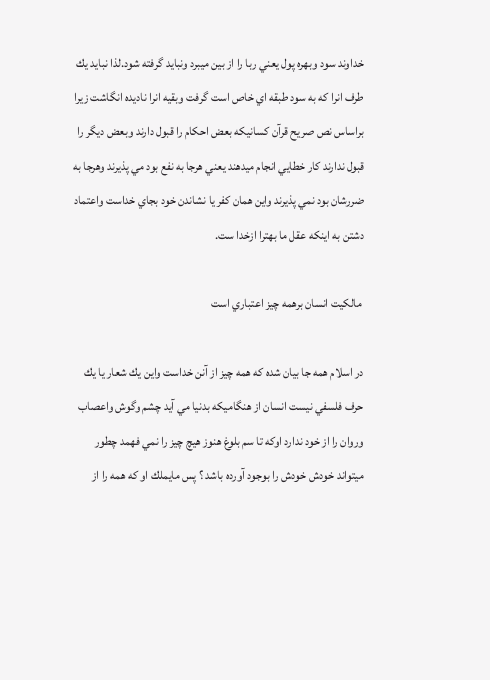خداوند سود وبهره پول يعني ربا را از بين ميبرد ونبايد گرفته شود.لذا نبايد يك طرف انرا كه به سود طبقه اي خاص است گرفت وبقيه انرا ناديده انگاشت زيرا براساس نص صريح قرآن كسانيكه بعض احكام را قبول دارند وبعض ديگر را قبول ندارند كار خطايي انجام ميدهند يعني هرجا به نفع بود مي پذيرند وهرجا به ضررشان بود نمي پذيرند واين همان كفر يا نشاندن خود بجاي خداست واعتماد دشتن به اينكه عقل ما بهترا ازخدا ست.

 مالكيت انسان برهمه چيز اعتباري است

در اسلام همه جا بيان شده كه همه چيز از آنن خداست واين يك شعار يا يك حرف فلسفي نيست انسان از هنگاميكه بدنيا مي آيد چشم وگوش واعصاب وروان را از خود ندارد اوكه تا سم بلوغ هنوز هيچ چيز را نمي فهمد چطور ميتواند خودش خودش را بوجود آورده باشد ؟ پس مايملك او كه همه را از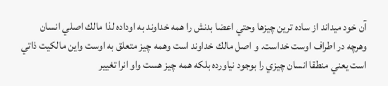آن خود ميداند از ساده ترين چيزها وحتي اعضا بدنش را همه خداوند به اوداده لذا مالك اصلي انسان وهرچه در اطراف اوست خداست. و اصل مالك خداوند است وهمه چيز متعلق به اوست واين مالكيت ذاتي است يعني منطقا انسان چيزي را بوجود نياورده بلكه همه چيز هست واو انرا تغيير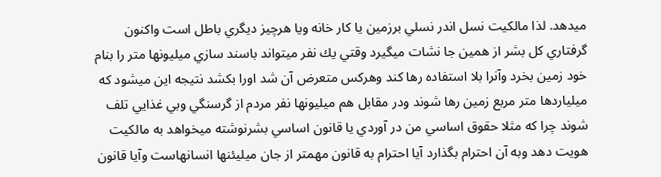ميدهد. لذا مالكيت نسل اندر نسلي برزمين يا كار خانه ويا هرچيز ديگري باطل است واكنون گرفتاري كل بشر از همين جا نشات ميگيرد وقتي يك نفر ميتواند باسند سازي ميليونها متر را بنام خود زمين بخرد وآنرا بلا استفاده رها كند وهركس متعرض آن شد اورا بكشد نتيجه اين ميشود كه ميلياردها متر مربع زمين رها شوند ودر مقابل هم ميليونها نفر مردم از گرسنگي وبي غذايي تلف شوند چرا كه مثلا حقوق اساسي من در آوردي يا قانون اساسي بشرنوشته ميخواهد به مالكيت هويت دهد وبه آن احترام بگذارد آيا احترام به قانون مهمتر از جان ميليئنها انسانهاست وآيا قانون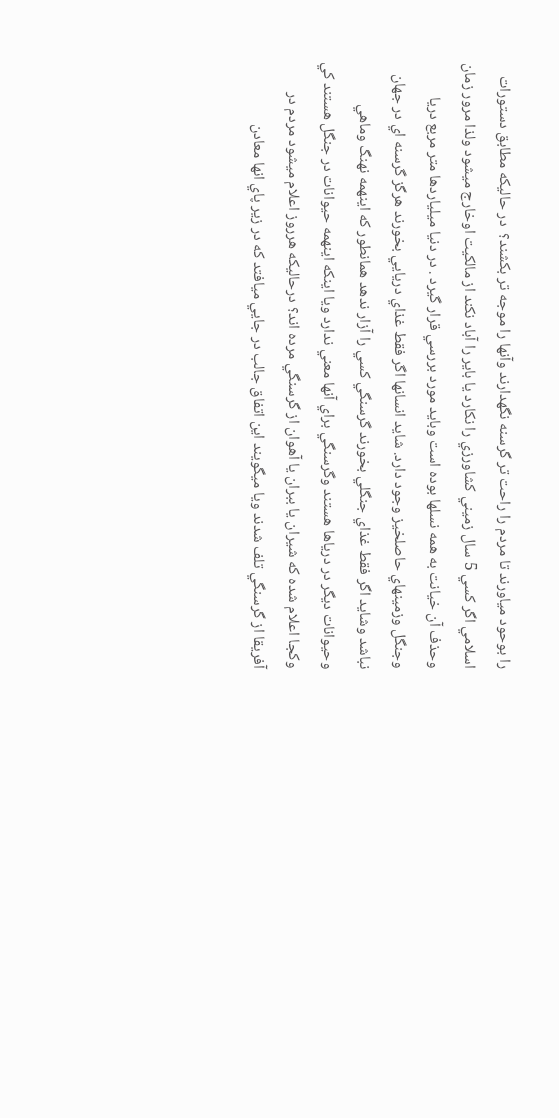را بوحود مياورند تا مردم را راحت تر گرسنه نگهدارند وآنها را موجه تر بكشند؟  در حاليكه مطابق دستورات اسلامي اگر كسي 5 سال زميني كشاورزي را نكارد يا باير را آباد نكند از مالكيت اوخارج ميشود ولذا مرور زمان وحذف آن خيانت به همه نسلها بوده است وبايد مورد بررسي قرار گيرد . در دنيا ميلياردها متر مربع دريا وجنگل وزمينهاي حاصلخيز وجود دارد. شايد انسانها اگر فقط غذاي دريايي بخورند هرگز گرسنه اي در جهان نباشد وشايد اگر فقط غذاي جنگلي بخورند گرسنگي كسي را آزار ندهد همانطور كه اينهمه نهنگ وماهي وحيوانات ديگر در درياها هستند وگرسنگي براي آنها معني ندارد ويا اينكه اينهمه حيوانات در جنگل هستند كي وكجا اعلام شده كه شيران يا ببران يا آهوان از گرسنگي مرده اند؟ درحاليكه هرروز اعلام ميشود مردم در آفريقا از گرسنگي تلف شدند ويا ميگويند اين اتفاق جالب در جايي ميافتد كه در زير پاي انها معادن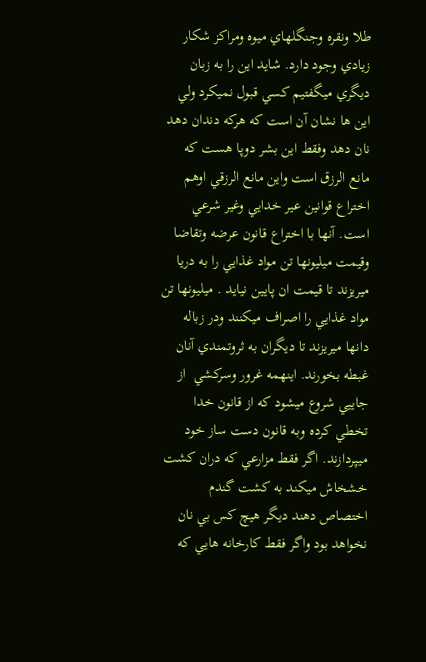طلا ونقره وجنگلهاي ميوه ومراكز شكار زيادي وجود دارد. شايد اين را به زبان ديگري ميگفتيم كسي قبول نميكرد ولي اين ها نشان آن است كه هركه دندان دهد نان دهد وفقط اين بشر دوپا هست كه مانع الرزق است واين مانع الرزقي اوهم اختراع قوانين عير خدايي وغير شرعي است. آنها با اختراع قانون عرضه وتقاضا وقيمت ميليونها تن مواد غذايي را به دريا ميريزند تا قيمت ان پايين نيايد . ميليونها تن مواد غذايي را اصراف ميكنند ودر زباله دانها ميريزند تا ديگران به ثروتمندي آنان غبطه بخورند. اينهمه غرور وسركشي  از جاييي شروع ميشود كه از قانون خدا تخطي كرده وبه قانون دست ساز خود ميپردازند. اگر فقط مزارعي كه دران كشت خشخاش ميكند به كشت گندم اختصاص دهند ديگر هيچ كس بي نان نخواهد بود واگر فقط كارخانه هايي كه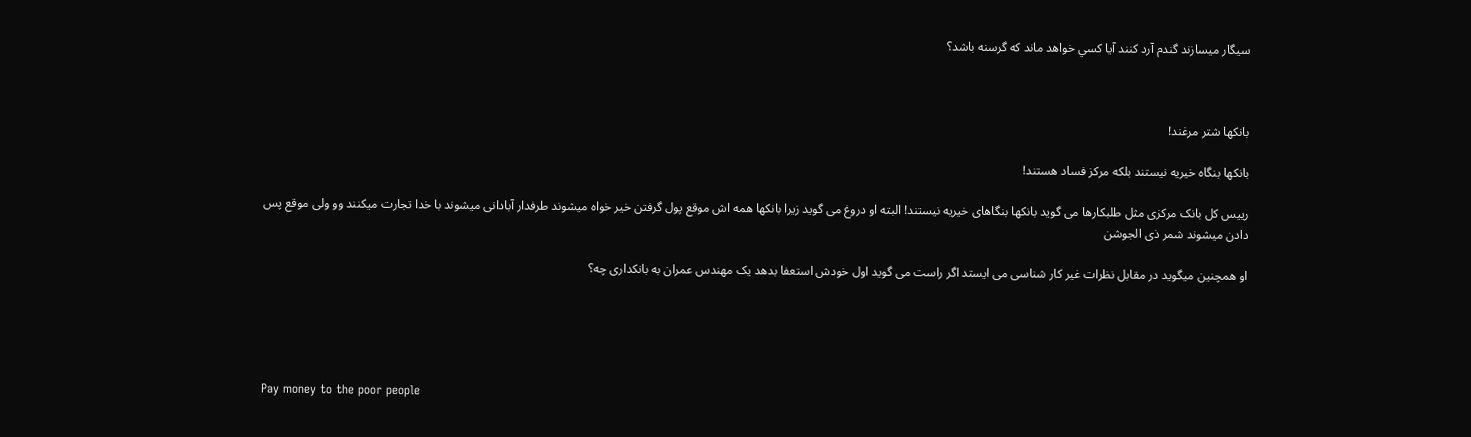سيگار ميسازند گندم آرد كنند آيا كسي خواهد ماند كه گرسنه باشد؟



بانکها شتر مرغند!

بانکها بنگاه خیریه نیستند بلکه مرکز فساد هستند!

رییس کل بانک مرکزی مثل طلبکارها می گوید بانکها بنگاهای خیریه نیستند! البته او دروغ می گوید زیرا بانکها همه اش موقع پول گرفتن خیر خواه میشوند طرفدار آبادانی میشوند با خدا تجارت میکنند وو ولی موقع پس دادن میشوند شمر ذی الجوشن

او همچنین میگوید در مقابل نظرات غیر کار شناسی می ایستد اگر راست می گوید اول خودش استعفا بدهد یک مهندس عمران به بانکداری چه؟





Pay money to the poor people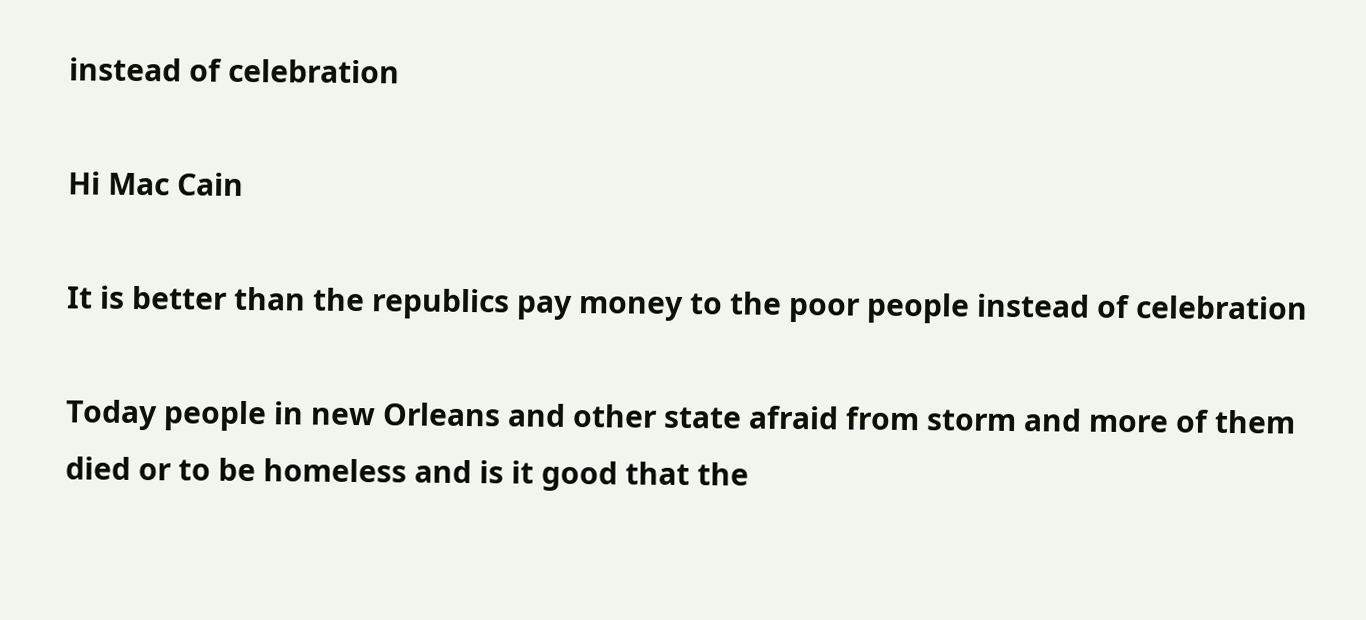instead of celebration

Hi Mac Cain

It is better than the republics pay money to the poor people instead of celebration

Today people in new Orleans and other state afraid from storm and more of them died or to be homeless and is it good that the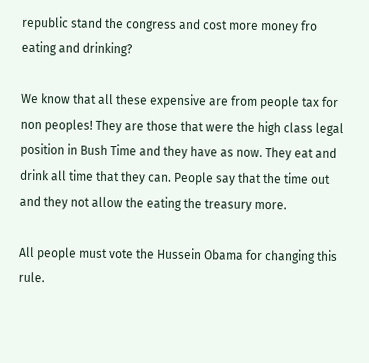republic stand the congress and cost more money fro eating and drinking?

We know that all these expensive are from people tax for non peoples! They are those that were the high class legal position in Bush Time and they have as now. They eat and drink all time that they can. People say that the time out and they not allow the eating the treasury more.

All people must vote the Hussein Obama for changing this rule.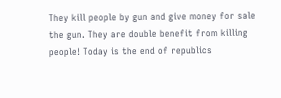They kill people by gun and give money for sale the gun. They are double benefit from killing people! Today is the end of republics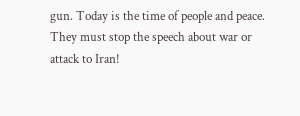gun. Today is the time of people and peace. They must stop the speech about war or attack to Iran!